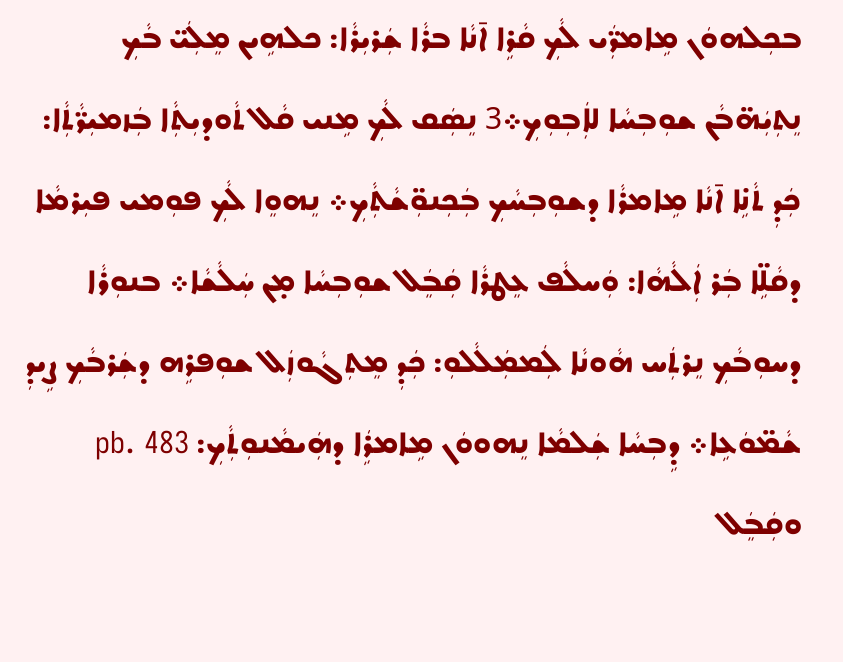ܒܟܼܠܗܘܿܢ ܡܹܐܡܪ̈ܲܝ ܠܵܟܼ ܩܵܪܹܐ ܐ̄ܢܵܐ ܒܪܵܐ ܫܲܪܝܼܪܵܐ: ܟܠܗܹܝܢ ܡܸܠܲܝ̈ ܒܵܟܼ ܢܸܬܼܝܲܗ̈ܒܵܢ ܫܘܼܒܼܚܵܐ ܠܐܲܒܼܘܼܟܼ܀3 ܢܸܣܲܩ ܠܵܟܼ ܡܹܢܝ ܩܵܠ ܬܵܘܕܝܼܬܼܵܐ ܒܲܙܡܝܼܪ̈ܵܬܼܵܐ: ܟܲܕܼ ܬܵܢܹ̇ܐ ܐ̄ܢܵܐ ܡܹܐܡܪܵܐ ܕܫܘܼܒܼܚܵܟܼ ܒܲܟܼܢܘܼ̈ܫܵܬܼܵܟܼ܀ ܢܸܗܘܸܐ ܠܵܟܼ ܦܘܼܡܝ ܦܝܼܪܡܵܐ ܕܩܵܠܹ̈ܐ ܒܲܪ ܐܲܠܵܗܵܐ: ܘܲܚܠܵܦ ܥܸܛܪܵܐ ܩܲܒܸܿܠ ܫܘܼܒܼܚܵܐ ܡ̣ܢ ܚܲܠܵܫܵܐ܀ ܒܢܘܼܪܵܐ ܕܚܘܼܒܵܟܼ ܢܸܪܬܲܚ ܗܵܘܢܵܐ ܠܲܡܡܲܠܵܠܘܼ: ܟܲܕܼ ܡܸܬܼܓܵܘܙܲܠ ܫܘܼܦܪܹܗ ܕܫܲܪܒܵܟܼ ܨܹܝܕܼ ܫܵܡ̈ܘܿܥܹܐ܀ ܕܹܒܼܚܵܐ ܫܲܠܡܵܐ ܢܸܗܘܘܿܢ ܡܹܐܡܪܹܿܐ ܕܗܲܝܡܵܢܘܼܬܼܵܟܼ: pb. 483 ܘܩܲܒܸܿܠ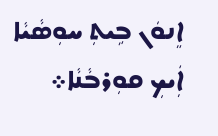ܐܸܢܘܿܢ ܒܹܝܬܼ ܚܘܼܣܵܝܵܐ ܐܲܝܟܼ ܩܘܼܪܒܵܢܵܐ܀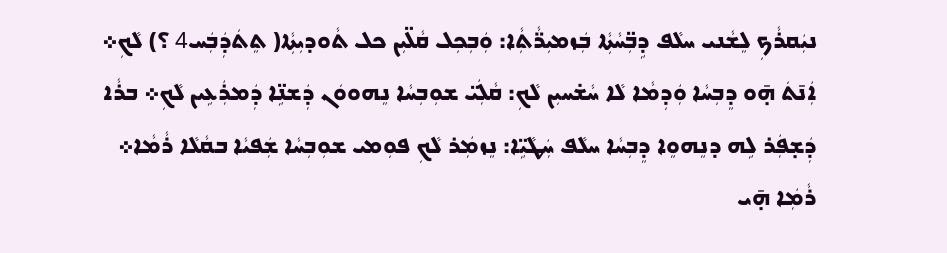ܢܝܲܩܪܵܟܼ ܠܸܫܵܢܝ ܚܠܵܦ ܕܹܒܼ̈ܚܵܬܼܵܐ ܒܲܙܡܝܼܪ̈ܵܬܼܵܐ: ܘܲܒܼܟܼܠ ܩܵܠ̈ܝܼܢ ܟܠ ܬܵܘܕܝܼܬܼܵܐ( ܬܸܬܿܕܲܒܲܚ4 ؟) ܠܵܟܼ܀ ܐܲܢ̄ܬܿ ܗ̣̄ܘ ܕܸܒܼܚܵܐ ܘܲܕܼܡܵܐ ܠܵܐ ܚܵܫ̇ܚܝܼܢ ܠܵܟܼ: ܩܵܠܲܝ̈ ܫܘܼܒܼܚܵܐ ܢܸܗܘܘܿܢ ܕܲܫܢܹ̈ܐ ܕܲܡܪܲܥܹܝܢ ܠܵܟܼ܀ ܒܪܵܐ ܕܲܫ̣ܦܲܪ ܠܹܗ ܕܢܸܗܘܸܐ ܕܸܒܼܚܵܐ ܚܠܵܦ ܚܲܛܵܝܹ̈ܐ: ܢܸܙܡܲܪ ܠܵܟܼ ܦܘܼܡܝ ܫܘܼܒܼܚܵܐ ܫܲܦܝܵܐ ܒܩܵܠܵܐ ܪܵܡܵܐ܀ ܪܵܡܲܐ ܗ̣̄ܝ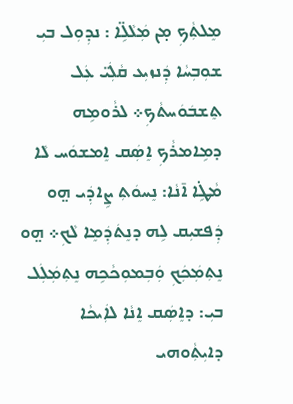ܡܸܠܬܼܵܟܼ ܡ̣ܢ ܡܲܠܵܠܹ̈ܐ : ܢܕܼܘܼܠ ܒܝܼ ܫܘܼܒܼܚܵܐ ܕܲܢܙܝܼܥ ܩܵܠܲܝ̈ ܥܲܠ ܬܸܫܒܿܘܿܚܬܵܟܼ܀ ܠܪܵܘܡܹܗ ܕܡܹܐܡܪܵܟܼ ܐܸܣܲܩ ܐܸܡܫܘܿܚ ܠܵܐ ܡܵܛܹ̇ܐ ܐ̄ܢܵܐ: ܢܸܚܘܿܬܼ ܨܹܐܕܲܝ ܗ̤ܘ ܕܲܦܫܝܼܩ ܠܹܗ ܕܢܸܬܿܕܲܡܸܐ ܠܵܟܼ܀ ܗ̤ܘ ܢܸܬܼܡܲܟܲܟܼ ܘܲܒܼܡܘܼܟܵܟܹܗ ܢܸܬܼܡܲܠܲܠ ܒܝܼ: ܕܐܸܣܲܩ ܐܸܢܵܐ ܠܐܲܝܟܵܐ ܕܐܝܼܬܼܵܘܗܝ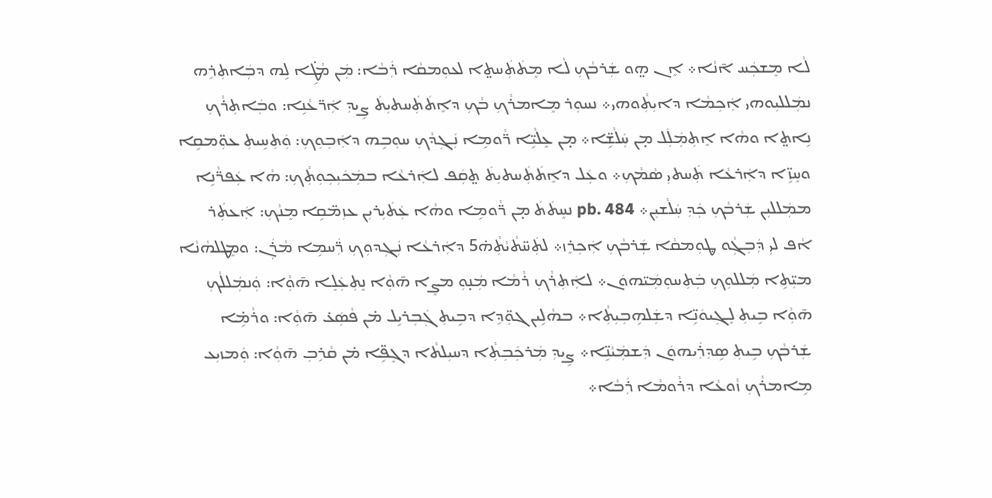ܠܵܐ ܡܸܫܟܲܚ ܐ̄ܢܵܐ܀ ܐܸܢ ܗ̤ܘ ܫܲܪܒܵܟܼ ܠܵܐ ܡܸܬܿܬܲܚܬ̤ܐ ܠܥܘܼܡܩܵܐ ܪܲܒܵܐ: ܡܲܢ ܡܵܛܹ̇ܐ ܠܹܗ ܕܒܲܐܬܼܪܹܗ ܢܡܲܠܠܝܼܘܗܝ ܐܲܟܼܡܵܐ ܕܐܝܼܬܼܵܘܗܝ܀ ܢܚܘܼܪ ܡܸܐܡܪܵܟܼ ܒܵܟܼ ܕܐܸܬܿܬܲܚܬܝܼܬܿ ܨܹܝܕܼ ܐܲܪ̈ܥܵܢܹܐ: ܘܒܲܐܬܼܪܵܟܼ ܢܹܐܬ̤ܐ ܘܗܵܐ ܐܸܬܼܡܲܠܲܠ ܡ̣ܢ ܚܲܠܵܫܹ̈ܐ܀ ܡ̣ܢ ܥܸܠܵܝܹ̈ܐ ܪ̈ܵܘܡܹܐ ܢܲܓܼܕܵܟܼ ܚܘܼܒܹܗ ܕܐܲܒܼܘܼܟܼ: ܘܲܬܼܚܹܝܬܼ ܥܘܼ̈ܡܩܹܐ ܘܚܸܙܹ̈ܐ ܕܐܲܪܥܵܐ ܬܲܚܬܝܼ ܣܵܡܵܟܼ܀ ܘܥܲܠ ܕܐܸܬܿܬܲܚܬܝܼܬܿ ܬ̤ܩܲܦ ܠܐܲܪܥܵܐ ܒܡܲܟܿܝܼܟܼܘܼܬܼܵܟܼ: ܗܵܐ ܥܲܦܪ̈ܵܢܹܐ ܡܡܲܠܠܝܼܢ ܫܲܪܒܵܟܼ ܟܲܕܼ ܚܲܠܵܫܝܼܢ܀ pb. 484 ܢܚܸܬܿܬܿ ܡ̣ܢ ܪ̈ܵܘܡܹܐ ܘܗܵܐ ܥܲܬܿܝܼܪܝܼܢ ܥܙܼܡ̈ܩܹܐ ܡܸܢܵܟܼ: ܐܲܥܬܲܪ ܐܵܦ ܠܝܼ ܕܲܒܼܓܼܵܘ ܜܘܼܡܩܵܐ ܫܲܪܒܵܟܼ ܐܲܟܼܪܸܙ܀ ܠܬܲܚ̈ܬܵܝܵܬܼܵܗ̇5 ܕܐܲܪܥܵܐ ܢܲܓܼܕܘܼܟܼ ܪ̈ܲܚܡܹܐ ܡܵܪܲܢ: ܘܡܸܛܠܗܵܢܵܐ ܡܝܼ̈ܬܹܐ ܡܲܠܠܘܼܟܼ ܒܲܬܼܚܘܼܡܲܝ̈ܗܘܿܢ܀ ܠܐܲܬܼܪܵܟܼ ܪܵܡܵܐ ܡܲܢ̣ܘܼ ܡܨܸܐ ܗ̄ܘܼܵܐ ܢܸܬܼܥܲܠܸܐ ܗ̄ܘܼܵܐ: ܘܲܢܡܲܠܠܵܟܼ ܗ̄ܘܼܵܐ ܒܹܝܬܼ ܠܸܓܼܝܘܿܢܹ̈ܐ ܕܫܲܠܗܹܒܼܝܼܬܼܵܐ܀ ܒܗܵܠܹܝܢ ܓܘܼ̈ܕܹܐ ܕܒܹܝܬܼ ܓܲܒܼܪܝܹܠ ܡ̇ܢ ܦܵܣܲܥ̇ ܗ̄ܘܼܵܐ: ܘܪܵܡܹ̇ܐ ܫܲܪܒܵܟܼ ܒܹܝܬܼ ܣܹܕܼܪܲܝܗܘܿܢ ܕܲܫܡܲܝܵܢܹ̈ܐ܀ ܨܹܝܕܼ ܡܲܪܟܲܒܼܬܼܵܐ ܕܚܝܼܠܬܵܐ ܕܓܸܦܹ̈ܐ ܡ̇ܢ ܩܵܪܹܒܼ ܗ̄ܘܼܵܐ: ܘܲܡܙܝܼܥ ܡܹܐܡܪܵܟܼ ܙܵܘܥܵܐ ܕܪܵܘܡܵܐ ܪܲܒܵܐ܀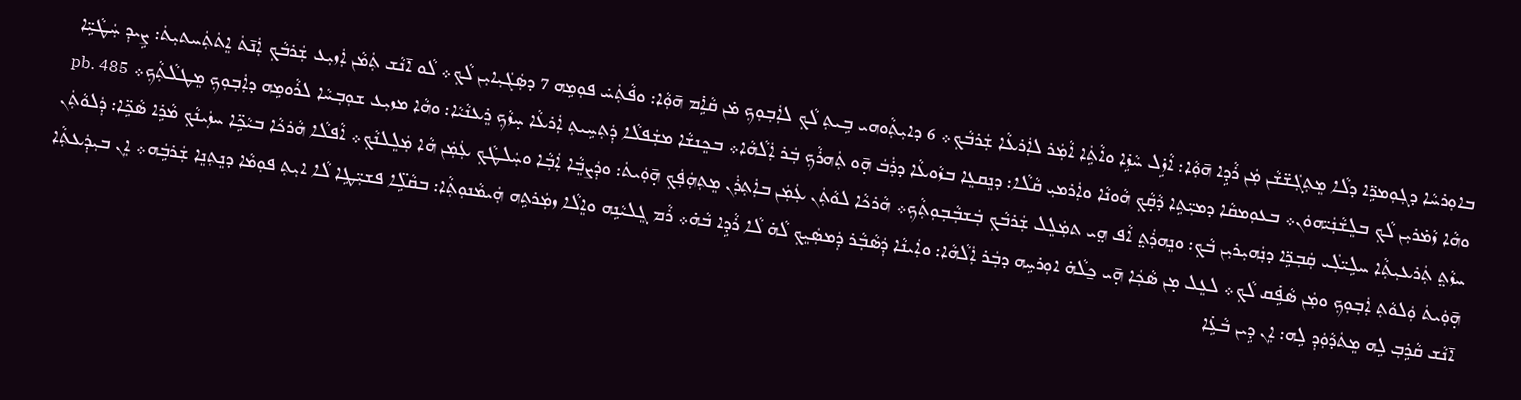ܒܐܘܼܪܚܵܐ ܕܓܼܘܼܡܪܹ̈ܐ ܕܠܵܐ ܡܸܬܼܓܲܫ̈ܫܵܢ ܡܲܢ ܪܵܕܹܐ ܗ̄ܘܼܵܐ: ܐܵܙܹ̇ܠ ܚܵܙܹ̇ܐ ܘܐܵܬܹܿܐ ܐܵܡܲܪ ܠܐܲܪܥܵܐ ܫܲܪܒܵܟܼ܀ 6 ܕܐܝܼܬܼܵܘܗܝ ܒܹܝܬܼ ܠܵܟܼ ܠܐܲܒܼܘܼܟܼ ܡ̇ܢ ܩܵܐܹ̇ܡ ܗ̄ܘܼܵܐ: ܘܦܵܬܲܚ̇ ܦܘܼܡܹܗ 7 ܕܣܲܓܿܝܼܐܝܼܢ ܠܵܟܼ܀ ܠܵܘ ܐ̄ܢܵܫ ܬܲܡܵܢ ܐܲܙܝܼܥ ܫܲܪܒܵܟܼ ܐܲܢ̄ܬܿ ܐܸܬܿܬܲܚܬܝܼܬܿ: ܨܹܝܕܼ ܚܲܛܵܝܹ̈ܐ ܘܗܵܐ ܙܵܡ̇ܪܝܼܢ ܠܵܟܼ ܒܠܸܫܵܢܲܝ̈ܗܘܿܢ܀ ܒܥܘܼܡܩܵܐ ܕܡܝܼ̈ܬܹܐ ܕܵܩ̣ܵܟܼ ܗܵܘܢܵܐ ܘܐܲܪܡܝܼ ܩܵܠܵܐ: ܕܢܸܩܥܸܐ ܒܙܵܘܥܵܐ ܕܪܲܒܿ ܗ̣̄ܘ ܬܲܗܪܵܟܼ ܒܲܪ ܐܲܠܵܗܵܐ܀ ܒܟܸܢܫܵܐ ܡܫܲܦܠܵܐ ܕܲܬܼܚܹܝܬܼ ܐܲܪܥܵܐ ܚ̣ܙܵܟܼ ܪܸܥܢܵܝܵܐ: ܘܗܵܐ ܡܙܝܼܥ ܫܘܼܒܼܚܵܐ ܠܪܵܘܡܹܗ ܕܐܲܒܼܘܼܟܼ ܡܸܛܠܵܬܼܵܟܼ܀ pb. 485 ܚܙܵܬ̤ ܬܲܪܥܝܼܬܼܵܐ ܚܠܹܝ̈ܠܲܝ ܩܲܒܼܪܹ̈ܐ ܕܢܲܗܝܼܪܝܼܢ ܒܵܟܼ: ܘܢܸܗܪܲܬ̤ ܐܵܦ ܗ̤ܝ ܬܡܲܠܸܠ ܫܲܪܒܵܟܼ ܒܲܫܒܼܵܒܼܘܼܬܼܵܟܼ܀ ܗܵܪܟܵܐ ܠܘܵܬܲܢ ܥܲܡܲܢ ܒܐܲܬܼܪܲܢ ܡܸܬܼܗܲܦܲܟܼ ܗ̣̄ܘܲܝܬܿ: ܘܕܲܨܒܸܵܐ ܐܲܒܼܵܐ ܘܚܲܠܛܵܟܼ ܥܲܡܲܢ ܗܵܐ ܡܲܠܸܠܢܵܟܼ܀ ܐܵܦܠܵܐ ܗܵܪܟܵܐ ܒܝܵܟܹ̈ܐ ܚܙܲܝܢܵܟܼ ܡܵܪܹܐ ܣܵܟܹ̈ܐ: ܕܲܠܘܵܬܲܢ ܗ̣̄ܘܲܝܬܿ ܘܲܠܘܵܬܼ ܐܲܒܼܘܼܟܼ ܘܡܲܢ ܣܵܦܹ̇ܩ ܠܵܟܼ܀ ܠܥܸܠ ܡ̣ܢ ܣܵܟܲܐ ܗ̣̄ܝ ܟ̱ܠܵܗ̇ ܐܘܼܪܚܹܗ ܕܒܲܪ ܐܲܠܵܗܵܐ: ܘܐܲܝܢܵܐ ܕܲܣܵܒܼܵܪ ܕܲܡܣܲܝܸܟܼ ܠܵܗ̇ ܠܵܐ ܪܵܕܹܐ ܒܵܗ̇܀ ܪܵܡ ܓܸܠܝܵܢܹܗ ܘܐܸܠܵܐ ܙܡܲܪܬܹܗ ܗܲܝܡܵܢܘܼܬܼܵܐ: ܒܩܵܠܹ̈ܐ ܦܫܝܼ̈ܛܹܐ ܠܵܐ ܐܝܼܬܼ ܦܘܼܡܵܐ ܕܢܸܬܼܢܸܐ ܫܲܪܒܹܿܗ܀ ܐܸܢ ܒܝܼܕܲܥܬܼܵܐ ܐ̄ܢܵܫ ܩܵܪܹܒܼ ܠܹܗ ܡܸܬܿܕܵܘܲܕܼ ܠܹܗ: ܐܸܢ ܕܹܝܢ ܒܵܥܹ̇ܐ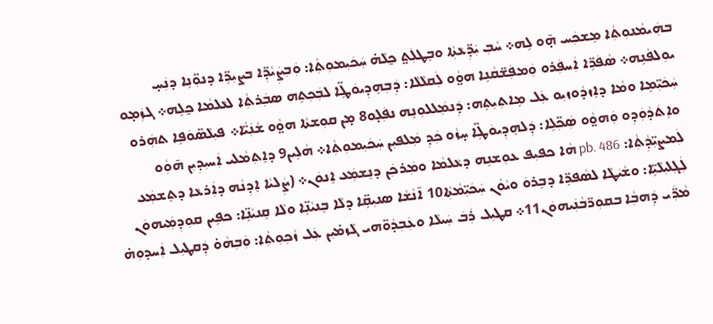ܒܗܲܝܡܵܢܘܼܬܼܵܐ ܡܸܫܟܲܚ ܗ̣̄ܘ ܠܹܗ܀ ܚܵܒܼ ܝܲܕܼ̈ܥܵܬܼܵܐ ܘܒܸܛܠܲܬ̤ ܟ̱ܠܵܗ̇ ܚܲܟܿܝܼܡܘܼܬܼܵܐ: ܘܲܒܼܨܲܝܵܕܼ̈ܐ ܒܨܝܼܪܹ̈ܐ ܕܢܘܼ̈ܢܹܐ ܕܢܲܚ̣ ܝܘܼܠܦܵܢܹܗ܀ ܣܵܦܿܪܹ̈ܐ ܐܲܚܦܲܪܘ ܘܲܡܦܲܫ̈ܩܵܢܹܐ ܗܘ̤ܵܘ ܠܲܩܠܵܠܵܐ: ܕܲܒܼܗܸܕܼܝܘܿܛܹ̈ܐ ܠܒܲܟܼܬܹܗ ܣܒܲܪܬܼܵܐ ܠܥܵܠܡܵܐ ܟ̱ܠܹܗ܀ ܓܙܲܡ̣ܘ ܚܲܟܿܝܼ̈ܡܹܐ ܘܡܵܐ ܕܐܸܙܕܵܘܙܝܼܘ ܥܲܠ ܡܹܐܬܼܝܼܬܹܗ: ܕܲܢܡܲܠܠܘܼܢܹܗ ܢܦܲܠ̣ܘ8 ܡ̣ܢ ܩܘܼܫܬܵܐ ܗܘ̤ܵܘ ܫܵܢܲܝ̈ܵܐ܀ ܦܝܼܠܵܣ̈ܘܿܦܹܐ ܬܗܲܪܘ ܘܐܸܬܿܕܵܘܲܕܼܘ ܘܲܗܘ̤ܵܘ ܣܲܟܼ̈ܠܹܐ: ܕܲܠܗܸܕܼܝܘܿܛܹ̈ܐ ܚ̣ܙܵܘ ܟܲܕܼ ܡܲܠܦܝܼܢ ܚܲܟܿܝܼܡܘܼܬܼܵܐ܀ ܗܵܠܹܝܢ9 ܕܐܸܬܼܡܵܠܝ ܐܲܚܝܼܕܼܝܼܢ ܗ̄ܘܼܵܘ ܠܲܡܨܝܼ̈ܕܼܵܬܼܵܐ: pb. 486 ܗܵܐ ܟܦܝܼܦ ܥܘܼܫܢܹܗ ܕܥܵܠܡܵܐ ܘܡܲܪܟܲܢ ܕܢܸܫܡܲܥ ܐܸܢܘܿܢ܀ (ܨܲܠܝܵܐ ܐܸܕܼܢܵܗ ܕܐܲܪܥܵܐ ܕܬܸܫܡܲܥ ܠܲܓܼܠܝܼܠܵܝܹ̈ܐ: ܘܫܵܝܿܛܵܐ ܠܣܵܦܪܹ̈ܐ ܕܒܹܪܘܿ ܘܝܵܘܵܢ ܚܲܟܿܝܼ̈ܡܵܬܼܵܐ10 ܐ̄ܢܵܫܵܐ ܣܢܝܼܩܹ̈ܐ ܕܠܵܐ ܒܸܢܝܵܢܹ̈ܐ ܘܠܵܐ ܩܸܢܝܵܢܹ̈ܐ: ܟܦܹܝܢ ܩܘܼܕܼܡܲܝܗܘܿܢ ܡܵܪ̈ܲܝ ܕܲܗܒܼܵܐ ܒܩܘܼܪ̈ܒܵܢܲܝܗܘܿܢ11܀ ܩܛܝܼܠ ܪܲܒܿ ܚܲܝܠܵܐ ܘܥܲܒܼܕܵܘ̈ܗܝ ܓܵܙܡ̇ܝܼܢ ܥܲܠ ܙܵܟܼܘܼܬܼܵܐ: ܘܲܒܼܗܵܘ̇ ܕܲܩܛܝܼܠ ܐܲܚܕܘܼܗ̇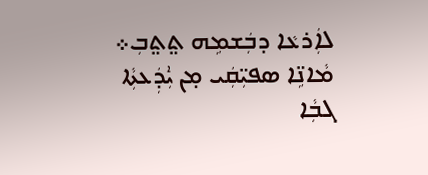ܠܐܲܪܥܵܐ ܕܒܲܫܡܹܗ ܬ̤ܬ̤ܒܼ܀ ܡܵܐܢܹ̈ܐ ܣܦܝܼ̈ܩܲܝ ܡ̣ܢ ܝܑܼܕܲܥܬܼܵܐ ܓܒܼܵܐ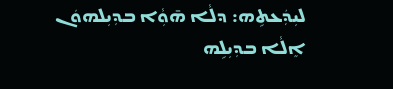ܠܝܼܕܲܥܬܹܗ: ܕܠܵܐ ܗ̄ܘܼܵܐ ܒܕܼܝܼܠܗܘܿܢ ܐܸܠܵܐ ܒܕܼܝܼܠܹܗ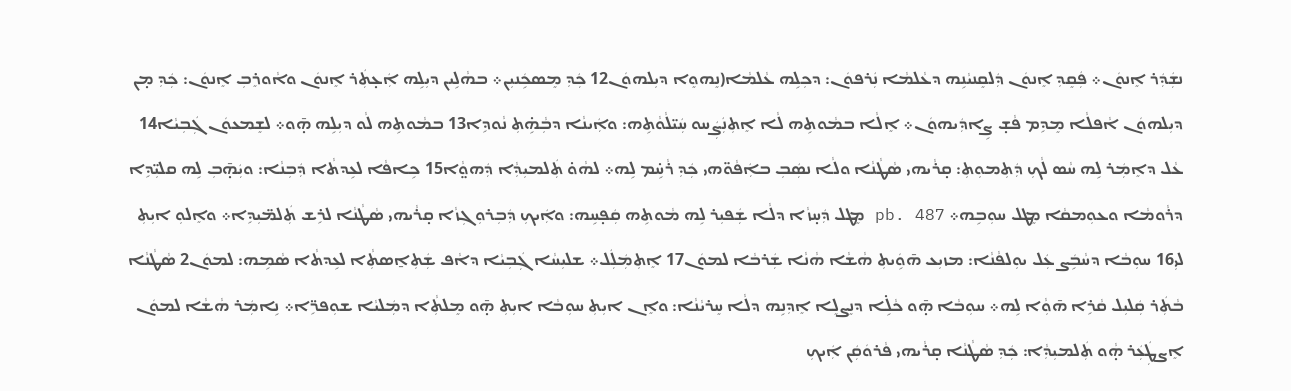ܢܫܲܕܲܪ ܐܸܢܘܿܢ܀ ܦܲܩܸܕܼ ܐܸܢܘܿܢ ܕܲܠܩܸܢܝܵܢܹܗ ܕܥܵܠܡܵܐ ܢܲܪܦܘܿܢ: ܕܟܼܠܹܗ ܥܵܠܡܵܐ(ܢܸܗܘܸܐ ܕܝܼܠܗܘܿܢ12 ܟܲܕܼ ܡܸܣܟܹܿܢܝܼܢ܀ ܒܗܵܠܹܝܢ ܕܝܼܠܹܗ ܐܲܥ̣ܬܲܪ ܐܸܢܘܿܢ ܘܐܵܘܪܸܒܼ ܐܸܢܘܿܢ: ܟܲܕܼ ܡ̣ܢ ܕܝܼܠܗܘܿܢ ܐܵܦܠܵܐ ܡܸܕܹܡ ܦܵܫ̣ ܨܹܐܕܲܝܗܘܿܢ܀ ܐܸܠܵܐ ܒܡܵܘܬܹܗ ܠܵܐ ܐܸܬܼܢܲܨܲܚܘ ܚܲܝ̈ܠܵܘܵܬܹܗ: ܘܐܲܝܢܵܐ ܕܒܼܵܗܹ̇ܬܼ ܢܵܘܕܹܐ13 ܒܡܵܘܬܹܗ ܠܵܘ ܕܝܼܠܹܗ ܗ̣̄ܘ܀ ܠܫܸܡܥܘܿܢ ܓܲܒܼܝܵܐ14 ܥܵܠ ܕܐܸܡܲܪ ܠܹܗ ܚܵܣ ܠܵܟܼ ܕܲܬܼܡܘܼܬܼ: ܩ̣ܪܵܝܗܝ ܣܵܛܵܢܵܐ ܘܠܵܐ ܢܣܲܒܼ ܒܐܲܦܵܘ̈ܗܝ ܟܲܕܼ ܪܵܚܹ̇ܡ ܠܹܗ܀ ܠܗܵܘ̇ ܬܲܠܡܝܼܕܼܵܐ ܕܲܗܘ̤ܵܐ15 ܟܹܐܦܵܐ ܠܥܹܕܬܵܐ ܕܲܒܼܢܵܐ: ܘܝܲܗ̣̄ܒܼ ܠܹܗ ܩܠܝܼ̈ܕܹܐ ܕܪܵܘܡܵܐ ܘܥܘܼܡܩܵܐ ܡܸܛܠ ܚܘܼܒܹܗ܀ pb. 487 ܡܸܛܠ ܕܲܚ̣ܙܵܐ ܕܠܵܐ ܫܲܦܝܼܪ ܠܹܗ ܡܵܘܬܹܗ ܩܲܦ̣ܚܹܗ: ܘܐܲܝܟܼ ܕܲܒܼܪܘܼܓܼܙܵܐ ܩ̣ܪܵܝܗܝ ܣܵܛܵܢܵܐ ܠܪܹܫ ܬܲܠܡ̈ܝܼܕܹܐ܀ ܘܐܸܠܘܼ ܐܝܼܬܼ ܠܝܼ16 ܚܘܼܒܵܐ ܕܚܵܒܹܿܨ ܥܲܠ ܝܘܼܠܦܵܢܵܐ: ܡܙܝܼܥ ܗ̄ܘܹܿܝܬܼ ܗܵܫܵܐ ܗܵܢܵܐ ܫܲܪܒܵܐ ܠܡܘܿܢ17 ܐܸܬܼܡܲܠܲܠ܀ ܫܠܝܼܚܵܐ ܓܲܒܼܝܵܐ ܕܐܵܦ ܫܲܬܼܐ̱ܣܬܼܵܐ ܠܥܹܕܬܵܐ ܣܵܡܹܗ: ܠܡܘܿܢ2 ܣܵܛܵܢܵܐ ܒܵܬܲܪ ܩܲܠܝܼܠ ܩܵܪܹܐ ܗ̄ܘܼܵܐ ܠܹܗ܀ ܚܘܼܒܵܐ ܗ̣̄ܘ ܟܵܠܹ̇ܐ ܕܢܸܨܠܸܐ ܐܸܕܼܢܹܗ ܕܠܵܐ ܚܸܪܝܵܢܵܐ: ܘܐܸܢ ܐܝܼܬܼ ܚܘܼܒܵܐ ܐܝܼܬܼ ܗ̣̄ܘ ܡܸܠܬܼܵܐ ܕܡܲܠܝܵܐ ܫܘܼܦܪܹ̈ܐ܀ ܢܹܐܡܲܪ ܗܵܫܵܐ ܠܡܘܿܢ ܐܸܨܛܲܥܲܪ ܗ̣ܵܘ ܬܲܠܡܝܼܕܼܵܐ: ܟܲܕܼ ܣܵܛܵܢܵܐ ܩ̣ܪܵܝܗܝ ܦܵܪܘܿܩܲܢ ܐܲܝܟܼ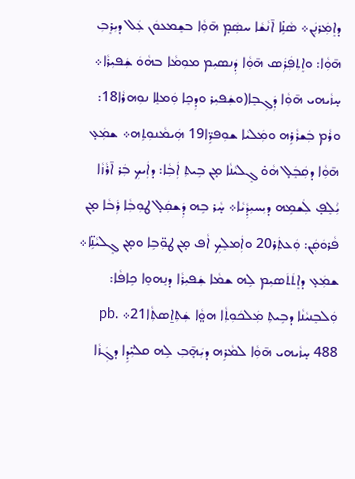ܕܐܸܡܲܪܢܲܢ܀ ܣܵܢܹ̇ܐ ܐ̄ܢܵܫܵܐ ܚܣܲܡ̣ ܗ̄ܘܼܵܐ ܒܫܸܡܥܘܿܢ ܥܲܠ ܕܝܼܪܸܒܼ ܗ̄ܘܼܵܐ: ܘܐܸܬܼܦܲܪܲܣ ܗ̄ܘܼܵܐ ܕܲܢܣܝܼܡ ܡܘܼܡܵܐ ܒܗܵܘܿ ܫܲܦܝܼܪܵܐ܀ ܚ̣ܙܵܝܗܝ ܗ̄ܘܼܵܐ ܕܲܓܼܒܸܐ(ܘܫܲܦܝܼܪ ܘܕܼܟܸܐ ܘܲܡܠܸܐ ܢܘܼܗܪܵܐ18: ܘܪܵܡ ܒܲܫܪܵܪܹܗ ܘܡܲܠܝܵܐ ܫܘܼܦܪܹ̈ܐ19 ܗܲܝܡܵܢܘܼܬܹܗ܀ ܫܡܲܥ̣ ܗ̄ܘܼܵܐ ܕܩܲܒܸܿܠ̣ ܗܵܘ̇ ܓܸܠܝܵܢܵܐ ܡ̣ܢ ܒܹܝܬܼ ܐܲܒܼܵܐ: ܕܐܲܝܟܼ ܒܲܪ ܐ̄ܪܵܙܵܐ ܝܑܼܠܸܦ̣ ܠܲܫܡܹܗ ܕܝܼܚܝܼܕܼܵܝܵܐ܀ ܚ̣ܵܪ ܒܹܗ ܕܲܫܩܲܠ̣ ܛܘܼܒܼܵܐ ܪܲܒܵܐ ܡ̣ܢ ܦܵܪܘܿܩܲܢ: ܘܲܥܬܲܪ20 ܘܐܲܡܠܸܟܼ ܐܵܦ ܡ̣ܢ ܛܘܼ̈ܒܹܐ ܘܡ̣ܢ ܓܸܠܝܵܢܹ̈ܐ܀ ܫܡܲܥ̣ ܕܐܸܬܿܬܿܣܝܼܡ ܠܹܗ ܫܡܵܐ ܫܲܦܝܼܪܵܐ ܕܢܸܗܘܸܐ ܟܹܐܦܵܐ: ܘܲܠܒܸܢܝܵܢܵܐ ܕܒܹܝܬܼ ܡܲܠܟܿܘܼܬܼܵܐ ܗܘ̤ܵܐ ܫܲܬܼܐ̱ܣܬܼܵܐ21܀ pb. 488 ܚ̣ܙܵܝܗܝ ܗ̄ܘܼܵܐ ܠܡܵܪܹܗ ܕܝܲܗ̣̄ܒܼ ܠܹܗ ܩܠܝܼ̈ܕܹܐ ܕܓܲܙܵܐ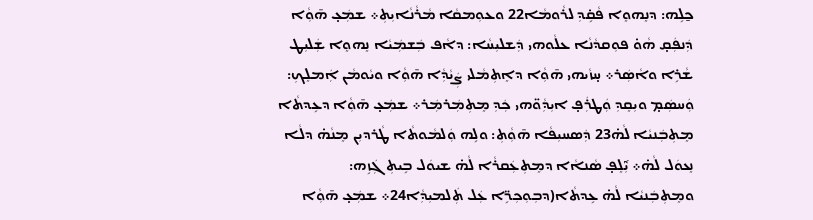ܟ̱ܠܹܗ: ܕܢܸܗܘܸܐ ܦܵܩܹ̇ܕܼ ܠܪܵܘܡܵܐ22 ܘܥܘܼܡܩܵܐ ܡܵܪܵܢܵܐܝܼܬܼ܀ ܫܡܲܥ̣ ܗ̄ܘܼܵܐ ܕܲܢܦܲܩ̣ ܗܵܘ̇ ܦܘܼܩܕܵܢܵܐ ܥܠܵܘܗܝ ܕܲܫܠܝܼܚܵܐ: ܕܐܵܦ ܒܲܫܡܲܝܵܐ ܢܸܗܘܸܐ ܫܲܠܝܼܛ ܫܵܪܹܐ ܘܐܵܣܲܪ܀ ܚ̣ܙܵܝܗܝ ܗ̄ܘܼܵܐ ܕܐܸܬܼܡܵܠܝ ܨܲܝܵܕܼܵܐ ܗ̄ܘܼܵܐ ܘܝܵܘܡܵܢ ܐܲܡܠܸܟܼ: ܘܲܚܣܲܡ̣ ܘܝܼܩܸܕܼ ܘܲܛܪܲܦ̣ ܐܝܼܕܼܵܘ̈ܗܝ ܟܲܕܼ ܡܸܬܼܡܲܪܡܲܪ܀ ܫܡܲܥ̣ ܗ̄ܘܼܵܐ ܕܥܹܕܬܵܐ ܡܸܬܼܒܲܢܝܵܐ ܠܵܗ̇23 ܕܲܣܚܝܼܦܵܐ ܗ̄ܘܼܵܬܼ: ܘܠܹܗ ܘܲܠܡܵܘܬܵܐ ܛܵܪܕܝܼܢ ܡܸܢܵܗ̇ ܕܠܵܐ ܢܸܥܘܿܠ ܠܵܗ̇܀ ܝܑܼܠܸܦ̣ ܣܵܢܐܵܐ ܕܡܸܬܼܥܲܩܪܵܐ ܠܵܗ̇ ܫܝܘܿܠ ܒܹܝܬܼ ܓܲܙܹܗ: ܘܡܸܬܼܒܲܢܝܵܐ ܠܵܗ̇ ܥܹܕܬܵܐ(ܕܒܼܘܼܟܼܪܹ̈ܐ ܥܲܠ ܬܲܠܡܝܼܕܼܵܐ24܀ ܫܡܲܥ̣ ܗ̄ܘܼܵܐ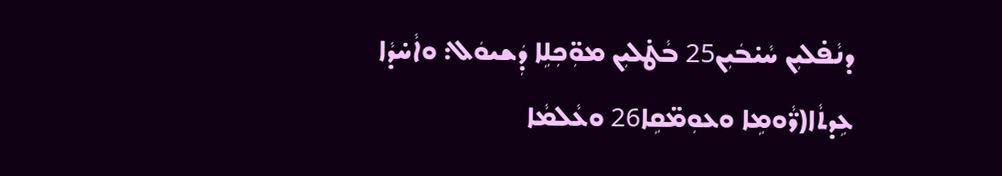ܕܢܵܦ̇ܠܝܼܢ ܚܵܝ̇ܒܿܝܼܢ25 ܒܵܛ̇ܠܝܼܢ ܡܘܼ̈ܟܼܠܹܐ ܕܲܫܝܘܿܠ: ܘܐܵܚ̇ܕܵܐ ܥܹܕܬܵܐ(ܪ̈ܵܘܡܹܐ ܘܥܘܼܡ̈ܩܹܐ26 ܘܥܵܠܡܵܐ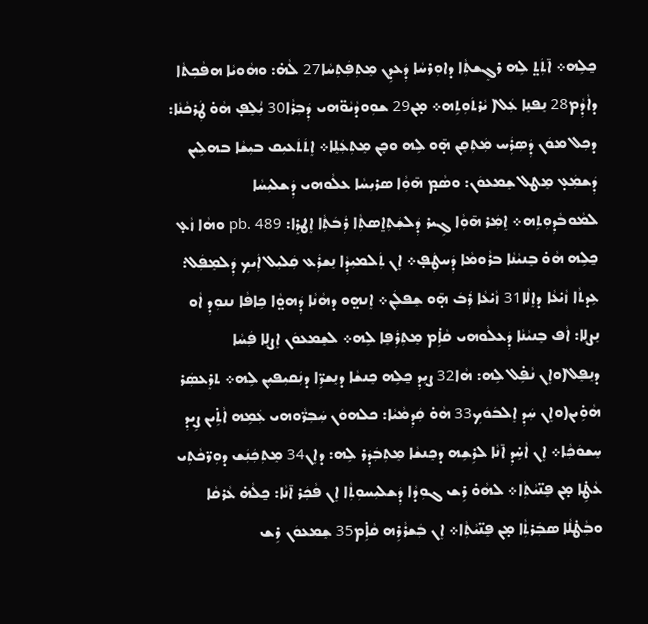ܟ̱ܠܹܗ܀ ܐ̄ܬܲܬ̤ ܠܹܗ ܪܓܸܫܬܼܵܐ ܕܐܘܼܪܚܵܐ ܕܲܥܕܹܢ ܡܸܬܼܦܲܬܼܚܵܐ27 ܠܵܗ̇: ܘܗܵܘܝܵܐ ܗܦܵܟܼܬܵܐ ܕܐܵܕܼܵܡ28 ܢܸܦܢܸܐ ܥܲܠ( ܝܵܪܬܿܘܼܬܹܗ܀ ܡ̣ܢ29 ܫܘܼܘܕܵܝܵܘ̈ܗܝ ܕܲܒܼܪܵܐ30 ܝܑܼܠܸܦ̣ ܗܵܘ̇ ܛܲܪܟܵܢܵܐ: ܕܟܼܠ ܡܘܿܢ ܕܲܣܼܪܲܚ ܡܲܬܼܩܸܢ ܗ̣̄ܘ ܠܹܗ ܘܟܸܢ ܡܸܬܼܥܲܠܸܐ܀ ܐܸܬܿܬܿܥܝܼܩ ܒܝܼܫܵܐ ܒܗܠܹܝܢ ܕܲܫܡܲܥ̣ ܡܸܛܠ ܫܸܡܥܘܿܢ: ܘܣܵܡ̣ ܗ̄ܘܼܵܐ ܣܪܝܼܚܵܐ ܥܠܵܘܗܝ ܕܲܫܠܝܼܚܵܐ ܠܡܵܘܒܵܕܼܘܼܬܹܗ܀ ܐܸܡܲܪ ܗ̄ܘܼܵܐ ܓܹܝܪ ܕܲܠܫܲܬܼܐ̱ܣܬܼܵܐ ܪܲܒܿܬܼܵܐ ܐܸܛܪܸܐ: pb. 489 ܘܗܵܐ ܙܵܥ̣ ܟ̱ܠܹܗ ܗܵܘ̇ ܒܸܢܝܵܢܵܐ ܒܪܵܘܡܵܐ ܕܲܚܛܲܦ̣܀ ܐܸܢ ܬܲܠܡܝܼܕܼܵܐ ܢܸܫܪܲܥ ܩܲܠܝܼܠ ܐܲܝܟܼ ܕܲܠܡܸܦܲܠ: ܥܹܕܬܵܐ ܙܵܝ̇ܥܵܐ ܕܐܸܠܵܐ31 ܙܵܝ̇ܥܵܐ ܪܲܒܿ ܗ̣̄ܘ ܫܸܦܠܲܢ܀ ܐܸܢܗ̤ܘ ܕܗܵܢܵܐ ܕܲܗܘ̤ܵܐ ܟܹܐܦܵܐ ܢܢܘܼܕܼ ܐܵܘ ܢܸܨܠܸܐ: ܐܵܦ ܒܸܢܝܵܢܵܐ ܕܲܥܠܵܘܗܝ ܩܵܐܹ̇ܡ ܡܸܬܼܪܲܦܸܐ ܠܹܗ܀ ܠܫܸܡܥܘܿܢ ܐܸܨܠܸܐ ܦܲܚܵܐ ܕܢܸܦܸܠ(ܘܐܸܢ ܢܵܦܹ̇ܠ ܠܹܗ: ܗܵܐ32 ܨܝܼܕܼ ܟ̱ܠܹܗ ܟܸܢܫܵܐ ܕܢܸܫܪܹ̈ܐ ܕܢܲܩܝܼܦܝܼܢ ܠܹܗ܀ ܬܪܸܥܣܲܪ ܗܵܘܹ̇ܝܢ(ܘܐܸܢ ܚܲܕܼ ܐܸܠܒܿܘܿܟܼ33 ܗܵܘ̇ ܩܲܕܼܡܵܝܵܐ: ܟܠܗܘܿܢ ܚܲܒܼܪ̈ܵܘܗܝ ܥܲܡܹܗ ܐܵܬܹ̇ܝܢ ܨܹܝܕܼ ܚܸܫܘܿܟܼܵܐ܀ ܐܸܢ ܐܵܚܹ̇ܕܼ ܐ̄ܢܵܐ ܠܪܹܫܹܗ ܕܟܸܢܫܵܐ ܡܸܬܼܒܲܕܲܪ ܠܹܗ: ܕܐܸܢ34 ܡܸܬܼܟܲܢܲܫ ܕܘܼܪ̈ܟܵܬܼܝ ܥܵܛܹ̇ܐ ܡ̣ܢ ܦܸܢ̈ܝܵܬܼܵܐ܀ ܠܗܵܘ̇ ܪܹܫ ܓܘܼܕܵܐ ܕܲܫܠܝܼܚܘܼܬܼܵܐ ܐܸܢ ܦܵܟܲܪ ܐ̄ܢܵܐ: ܟ̱ܠܵܗ̇ ܥܵܪܩܵܐ ܘܒܼܵܛ̇ܠܵܐ ܣܒܲܪܬܼܵܐ ܡ̣ܢ ܦܸܢ̈ܝܵܬܼܵܐ܀ ܐܸܢ ܒܲܫܪܵܪܹܗ ܩܵܐܹ̇ܡ35 ܫܸܡܥܘܿܢ ܪܹܫ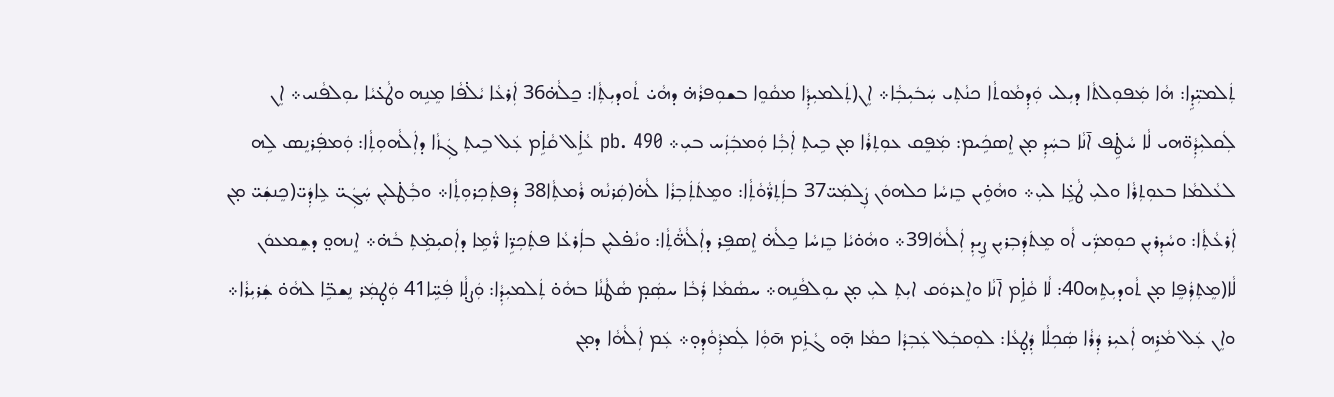ܬܲܠܡܝܼ̈ܕܹܐ: ܗܵܐ ܡܲܦܘܼܠܬܵܐ ܕܝܼܠܝ ܘܲܕܼܡܵܘܬܵܐ ܟܢܵܬܼܝ ܚܲܒܿܝܼܒܼܵܐ܀ ܐܸܢ(ܬܲܠܡܝܼܕܼܵܐ ܡܩܵܘܸܐ ܒܫܘܼܦܪܵܗ̇ ܕܗܵܝ̇ ܬܵܘܕܝܼܬܼܵܐ: ܟ̱ܠܵܗ̇36 ܐܲܪܥܵܐ ܝܵܠ̇ܦܵܐ ܡܸܢܹܗ ܘܛܵܥ̇ܝܵܐ ܝܘܼܠܦܵܢܝ܀ ܐܸܢ ܠܲܩܠܝܼܕܼܵܘ̈ܗܝ ܠܵܐ ܚܵܛܹ̇ܦ ܐ̄ܢܵܐ ܒܚܲܕܼ ܡ̣ܢ ܐܸܣܟܹܿܝܡ: ܡܲܦܸܩ ܥܘܼܬܼܪܵܐ ܡ̣ܢ ܒܹܝܬܼ ܐܲܒܼܵܐ ܘܲܡܒܲܙܲܚ ܒܝܼ܀ pb. 490 ܥܵܐܹ̇ܠ ܩܵܐܹ̇ܡ ܥܲܠ ܒܹܝܬܼ ܓܲܙܵܐ ܕܐܲܠܵܗܘܼܬܼܵܐ: ܘܲܡܦܲܪܢܸܣ ܠܹܗ ܠܥܵܠܡܵܐ ܒܥܘܼܬܼܪܵܐ ܘܠܝܼ ܛܵܥܹ̇ܐ ܠܝܼ܀ ܘܗܵܘܹ̇ܝܢ ܒܸܙܚܵܐ ܟܠܗܘܿܢ ܨܲܠܡܲܝ̈37 ܒܐܲܬܼܪ̈ܵܘܵܬܼܵܐ: ܘܡܸܬܿܬܲܒܼܪܵܐ ܠܵܗ̇(ܩܲܪܢܵܗ ܪܵܡܬܼܵܐ38 ܕܲܦܬܲܟܼܪܘܼܬܼܵܐ܀ ܘܒܼܵܛ̇ܠܝܼܢ ܚܲܓܲܝ̈ ܥܹܐܕܲܝ̈(ܟܸܢܫܲܝ̈ ܡ̣ܢ ܐܲܪܥܵܬܼܵܐ: ܘܚܵܕܼܪܝܼܢ ܟܘܼܡܪ̈ܲܝ ܐܵܘ ܡܸܬܿܕܲܒܼܪܝܼܢ ܨܹܝܕܼ ܐܲܠܵܗܵܐ39܀ ܘܗܵܘ̇ܝܵܐ ܒܸܙܚܵܐ ܟ̱ܠܵܗ̇ ܐܸܣܦܹܪ ܕܐܲܠܵܗ̈ܵܬܼܵܐ: ܘܢܵܦ̇ܠܝܼܢ ܒܐܲܪܥܵܐ ܦܬܲܟܼܪܹ̈ܐ ܪ̈ܵܡܹܐ ܕܐܲܩܝܼܡܹ̇ܬܼ ܒܵܗ̇܀ ܐܸܢܗܘ̤ ܕܫܸܡܥܘܿܢ ܠܵܐ(ܡܸܬܼܪܲܦܸܐ ܡ̣ܢ ܬܵܘܕܝܼܬܹܗ40: ܠܵܐ ܩܵܐܹ̇ܡ ܐ̄ܢܵܐ ܘܐܸܥܪܘܿܩ ܐܝܼܬܼ ܠܝܼ ܡ̣ܢ ܝܘܼܠܦܵܢܹܗ܀ ܚܣܵܡܵܐ ܪܲܒܵܐ ܚܣܲܡ̣ ܣܵܛܵܢܵܐ ܒܗܵܘ̇ ܬܲܠܡܝܼܕܼܵܐ: ܘܲܨܠ̣ܵܐ ܦܲܚܹ̈ܐ41 ܘܲܛ̣ܡܲܪ ܢܸܫܒܹ̈ܐ ܠܗܵܘ̇ ܫܲܪܝܼܪܵܐ܀ ܘܐܸܢ ܥܲܠ ܡܵܪܹܗ ܐܲܥܝܼܪ ܕܲܪܵܐ ܣܲܟܼܠܵܐ ܕܲܛ̣ܥܵܐ: ܠܘܼܩܒܲܠ ܥܲܒܼܕܵܐ ܟܡܵܐ ܗ̣̄ܘ ܓܵܙܹ̇ܡ ܗ̄ܘܼܵܐ ܠܲܡܕܼܵܘܵܕܼܘ̣܀ ܥܲܡ ܐܲܠܵܗܵܐ ܕܡ̣ܢ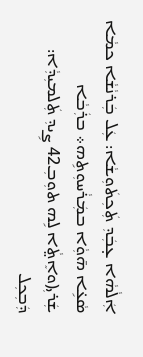ܐܲܠܵܗܵܐ ܥ̣ܒܲܕܼ ܬܲܟܼܬܿܘܼܫܵܐ: ܥܲܠ ܒܲܪܢܵܫܵܐ ܟܡܵܐ ܣܵܥܹ̇ܐ ܗ̄ܘܼܵܐ ܒܡܲܪܵܚܘܼܬܹܗ܀ ܒܪܲܒܵܐ ܫܲܪܝܼ(ܘܐܸܬ̤ܵܐ ܠܹܗ ܬܘܼܒܼ42 ܨܹܝܕܼ ܬܲܠܡܝܼܕܼܵܐ: ܕܲܒܼܟܼܠ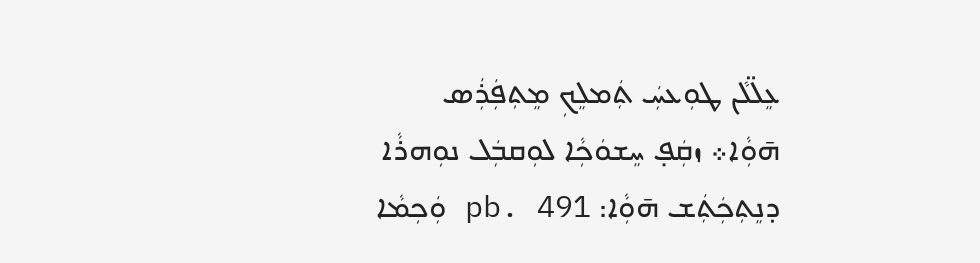ܥܸܠ̈ܠܵܢ ܛܘܼܥܚܲ ܬܲܡܠܸܟܼ ܡܸܬܼܦܲܪܲܣ ܗ̄ܘܼܵܐ܀ ܙܩܲܦ̣ ܚܸܫܘܿܟܼܵܐ ܠܘܼܩܒܲܠ ܢܘܼܗܪܵܐ ܕܢܸܬܼܟܲܬܲܫ ܗ̄ܘܼܵܐ: pb. 491 ܘܲܟܼܡܵܐ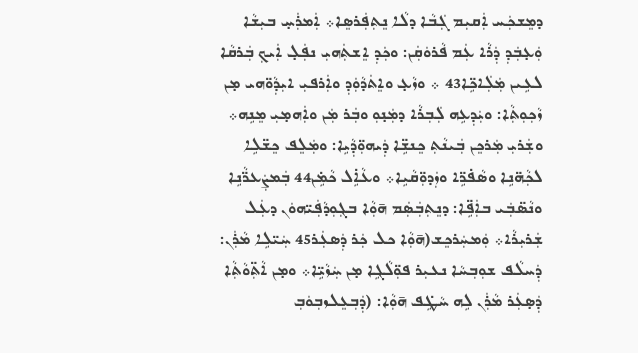ܕܡܸܫܟܲܚ ܐܲܩܝܼܡ ܓܲܒܵܐ ܕܠܵܐ ܢܸܬܼܦܲܪܣܸܐ܀ ܐܲܡܪܲܚ̣ ܒܝܼܫܵܐ ܘܲܥ̣ܒܲܕܼ ܕܲܪܵܐ ܥܲܡ ܦܵܪܘܿܩܲܢ: ܘܟܲܕܼ ܐܸܫܬܲܗܝܼ ܢܦܲܠ̣ ܐܲܝܟܼ ܒܲܪܩܵܐ ܠܥܹܝܢ ܡܲܠܲܐܟܹ̈ܐ43 ܀ ܘܙܵܥ̣ ܘܐܸܬܿܕܵܘܲܕܼ ܘܐܲܪܦܝܼ ܐܝܼܕܼܵܘ̈ܗܝ ܡ̣ܢ ܙܵܟܼܘܼܬܼܵܐ: ܘܝܲܕܼܥܹܗ ܠܲܒܼܪܵܐ ܕܡܲܢ̣ܘܼ ܘܒܲܪ ܡܲܢ ܘܐܲܗܡ̣ܝܼ ܡܸܢܹܗ܀ ܘܫܲܪܝܼ ܡܲܪܟܸܢ ܒܲܝܢܵܬܼ ܟܸܢܫܹ̈ܐ ܕܲܝܗܘܼ̈ܕܼܵܝܹܐ: ܘܡܲܠܸܦ ܟܸܫ̈ܠܹܐ ܠܟܼܵܗ̈ܢܹܐ ܘܣܵܦ̇ܪܹ̈ܐ ܘܙܲܕܘܼ̈ܩܵܝܹܐ܀ ܘܥܵܐܹ̇ܠ ܟܵܡܹ̇ܢ44 ܒܲܡܨܲܥܪ̈ܵܢܹܐ ܘܢܵܣ̈ܒܲܝ ܒܐܲܦܹ̈ܐ: ܕܢܸܬܼܒܲܣܲܡ ܗ̄ܘܼܵܐ ܒܓܼܘܼܕܵܦܲܝ̈ܗܘܿܢ ܕܥܲܠ ܫܲܪܝܼܪܵܐ܀ ܘܲܡܚܲܪܟܸܫ(ܗ̄ܘܼܵܐ ܟܠ ܟܲܪ ܕܲܣܥܲܪ45 ܚܲܝ̈ܠܹܐ ܡܵܪܲܢ: ܕܲܚܠܵܦ ܫܘܼܒܼܚܵܐ ܢܥܝܼܪ ܦܘܼ̈ܠܵܓܹܐ ܡ̣ܢ ܚܲܙܵܝܹ̈ܐ܀ ܘܡ̣ܢ ܐܵܬܼ̈ܘܵܬܼܵܐ ܕܲܣ̣ܥܲܪ ܡܵܪܲܢ ܠܹܗ ܚܵܛܹ̇ܦ ܗ̄ܘܼܵܐ: (ܕܲܒܼܥܸܠܙܒܼܘܿܒܼ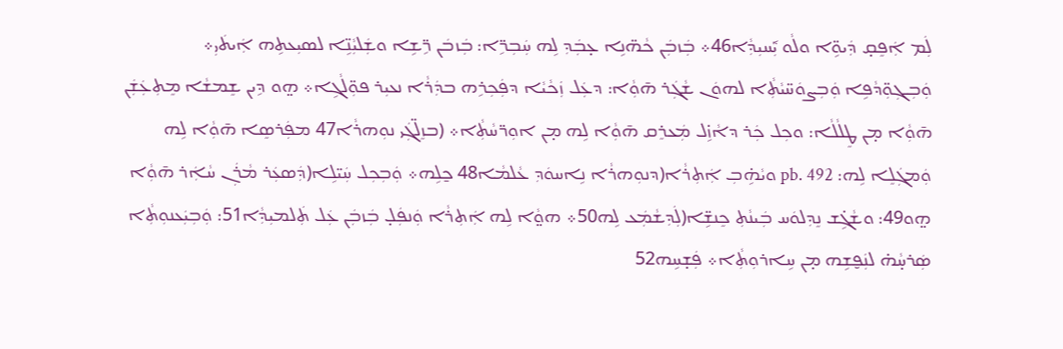ܠܲܡ ܐܲܦܸܩ̣ ܕܲܝܘܹ̈ܐ ܘܠܵܘ ܝܑܼܚܝܼܕܼܵܐ46܀ ܒܲܙܒܲܢ ܟܵܗ̈ܢܹܐ ܥ̣ܒܲܕܼ ܠܹܗ ܚܲܒܼܪܹ̈ܐ: ܒܲܙܒܿܢ ܪܹ̈ܫܹܐ ܘܫܲܠܝܼܵܢܹ̈ܐ ܠܣܝܼܥܬܹܗ ܐܲܝܬܿܝܼ܀ ܘܲܒܼܓܼܘܼ̈ܕܵܦܹܐ ܘܲܒܼܨܘܿܚ̈ܝܵܬܼܵܐ ܠܗܘܿܢ ܫܵܓܲܪ ܗ̄ܘܼܵܐ: ܕܥܲܠ ܙܲܟܵܝܵܐ ܕܦܲܟܼܪܹܗ ܒܕܲܪܵܐ ܢܥܝܼܪ ܦܘܼ̈ܠܵܓܹܐ܀ ܗ̤ܘ ܕܹܝܢ ܫܸܡܫܵܐ ܡܸܬܼܥܲܫܲܢ ܗ̄ܘܼܵܐ ܡ̣ܢ ܛܸܠܵܠܵܐ: ܘܟܼܠ ܟܲܪ ܕܐܵܙܹ̇ܠ ܡܲܥܪܸܩ ܗ̄ܘܼܵܐ ܠܹܗ ܡ̣ܢ ܐܘܼܪ̈ܚܵܬܼܵܐ܀ (ܒܙܸܠ̈ܓܲܝ ܢܘܼܗܪܵܐ47 ܡܦܲܪܣܸܐ ܗ̄ܘܼܵܐ ܠܹܗ ܘܲܡܓܲܠܸܐ ܠܹܗ: pb. 492 ܘܝܵܗܹ̇ܒܼ ܐܲܬܼܪܵܐ(ܕܢܘܼܗܪܵܐ ܢܹܐܚܘܿܕܼ ܥܵܠܡܵܐ48 ܟ̱ܠܹܗ܀ ܘܲܒܼܟܼܠ ܚܲܝ̈ܠܹܐ(ܕܲܣܥܲܪ ܡܵܪܲܢ ܚܵܐܲܪ ܗ̄ܘܼܵܐ ܗ̤ܘ49: ܘܫܵܓܹ̇ܫ ܢܸܕܼܠܘܿܚ ܒܲܝܢܵܬܼ ܟܸܢܫܹ̈ܐ(ܠܲܕܼܫܵܡܲܥ ܠܹܗ50܀ ܗܘ̤ܵܐ ܠܹܗ ܐܲܬܼܪܵܐ ܘܲܢܦܲܠ̣ ܒܲܙܒܲܢ ܥܲܠ ܬܲܠܡܝܼܕܼܵܐ51: ܘܲܒܼܝܲܥܢܘܼܬܼܵܐ ܣܲܪܚ̣ܵܗ̇ ܠܢܲܦ̮ܫܹܗ ܡ̣ܢ ܚܹܐܪܘܼܬܼܵܐ܀ ܦܲܫ̣ܚܹܗ52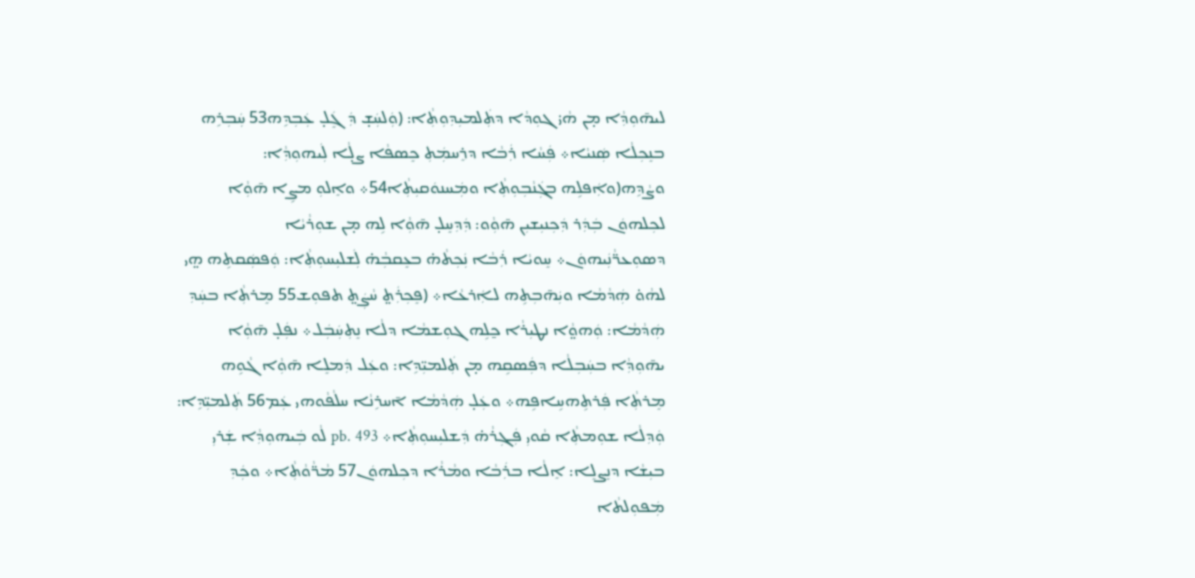ܠܝܗ̄ܘܼܕܼܵܐ ܡ̣ܢ ܗܵܝ̇ ܓܘܼܕܵܐ ܕܬܲܠܡܝܼܕܼܘܼܬܼܵܐ: (ܘܲܠܚܲܫ̣ ܕܲܓܸܿܠ̣ ܥܲܒܼܕܹܗ53 ܚܲܒܼܪܹܗ ܒܢܸܟܼܠܵܐ ܣܲܢܝܵܐ܀ ܦܲܚܵܐ ܪܲܒܵܐ ܕܪܸܚܡܲܬܼ ܟܸܣܦܵܐ ܨܠ̣ܵܐ ܠܲܝܗܘܼܕܼܵܐ: ܘܨܵܕܹܗ(ܘܐܲܦܠܹܗ ܒܓܲܢܵܒܼܘܼܬܼܵܐ ܘܡܲܚܢܘܿܩܝܼܬܼܵܐ54܀ ܘܐܸܠܘܼ ܡܨܹܐ ܗ̄ܘܼܵܐ ܠܟܼܠܗܘܿܢ ܒܲܕܲܪ ܕܲܟܼܢܝܼܫܝܼܢ ܗ̄ܘܼܵܘ: ܕܲܕܼܚܸܠ̣ ܗ̄ܘܼܵܐ ܠܹܗ ܡ̣ܢ ܫܘܼܪܵܝܵܐ ܕܣܘܼܥܪ̈ܵܢܲܝܗܘܿܢ܀ ܚܸܘܝܵܐ ܪܲܒܵܐ ܢܲܟܼܬܵܗ̇ ܒܥܸܩܒܼܵܗ̇ ܠܲܫܠܝܼܚܘܼܬܼܵܐ: ܘܲܦܣܲܩܬܹܗ ܗ̤ܝ ܠܗܵܘ̇ ܗܲܕܵܡܵܐ ܘܝܲܗ̄ܒܼܬܹܗ ܠܐܲܪܥܵܐ܀ (ܦܸܟܼܪܲܬ̤ ܚܵܨܲܬ̤ ܬܦܘܼܫ55 ܡܸܪܬܼܵܐ ܒܚܲܕܼ ܗܲܕܵܡܵܐ: ܘܲܗܘ̤ܵܐ ܢܛܝܼܪܵܐ ܟ̱ܠܹܗ ܓܘܼܫܡܵܐ ܕܠܵܐ ܢܸܬܼܚܲܒܲܠ܀ ܢܦܲܠ̣ ܗ̄ܘܼܵܐ ܝܗ̄ܘܼܕܼܵܐ ܒܚܲܒܼܠܵܐ ܕܦܲܣܩܹܗ ܡ̣ܢ ܬܲܠܡܝܼ̈ܕܹܐ: ܘܥܲܠ ܕܲܡܠܸܐ ܗ̄ܘܼܵܐ ܓܵܘܹܗ ܡܸܪܬܼܵܐ ܦܲܪܬܹܗܚܹܐܦܹܗ܀ ܘܥܲܠ̣ ܗܲܕܵܡܵܐ ܐ̄ܚܪܹܢܵܐ ܚܠܵܦܵܘܗܝ ܥܲܡ56 ܬܲܠܡܝܼ̈ܕܹܐ: ܘܲܕܼܠܵܐ ܫܘܼܡܬܼܵܐ ܩܵܘܝܼ ܦܲܓܼܪܵܗ̇ ܕܲܫܠܝܼܚܘܼܬܼܵܐ܀ pb. 493 ܠܵܘ ܒܲܝܗܘܼܕܼܵܐ ܫܲܪܝܼ ܒܝܼܫܵܐ ܕܢܸܨܠܸܐ: ܐܸܠܵܐ ܒܪܲܒܵܐ ܘܡܵܪܵܐ ܕܟܼܠܗܘܿܢ57 ܡܵܪ̈ܵܘܵܬܼܵܐ܀ ܘܟܲܕܼ ܡܲܦܘܼܠܬܵܐ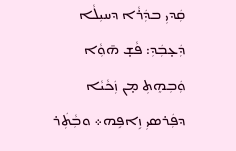ܩܲܕܝܼ ܒܕܲܪܵܐ ܕܚܝܼܠܵܐ ܕܲܥ̣ܒܲܕܼ: ܦܵܫ̣ ܗ̄ܘܼܵܐ ܘܲܒܼܗܸܬܼ ܡ̣ܢ ܙܲܟܵܝܵܐ ܕܦܲܪܣܝܼ ܙܹܐܦܹܗ܀ ܘܒܼܵܬܲܪ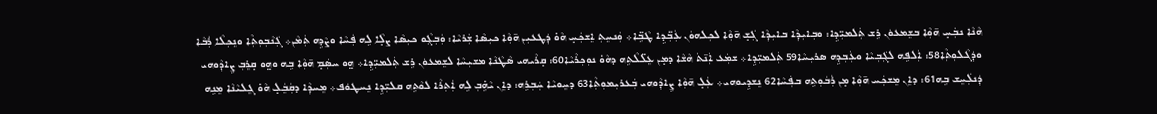ܗܵܢܵܐ ܢܒܲܚ̣ ܗ̄ܘܼܵܐ ܒܫܸܡܥܘܿܢ ܪܹܫ ܬܲܠܡܝܼ̈ܕܹܐ: ܘܒܼܐܝܼܕܼܵܐ ܒܐܝܼܕܼܵܐ ܓܲܫ̣ ܗ̄ܘܼܵܐ ܠܟܼܠܗܘܿܢ ܥܲܒܼ̈ܕܹܐ ܛܵܒܹ̈ܐ܀ ܘܲܢܚܸܬܼ ܐܸܫܟܲܚ̣ ܗܵܘ̇ ܕܲܛܥܝܼܢ ܗ̄ܘܼܵܐ ܟܝܼܣܵܐ ܫܲܪܝܵܐ: ܘܲܒܼܓܼܵܘ ܟܝܼܣܵܐ ܨܠ̣ܵܐ ܠܹܗ ܦܲܚܵܐ ܘܨܵܕܹܗ ܬܲܡܵܢ܀ ܓܲܢܵܒܼܘܼܬܼܵܐ ܘܢܸܟܼܠܵܐ ܪܲܒܵܐ ܘܕܲܓܵܠܘܼܬܼܵܐ58: ܐܲܠܦܹܗ ܠܓܲܒܼܝܵܐ ܘܥܲܒܼܕܹܗ ܣܪܝܼܚܵܐ59 ܬܲܠܡܝܼ̈ܕܹܐ܀ ܫܡܲܥ ܐܲܢ̄ܬܿ ܗܵܫܵܐ ܕܡ̣ܢ ܥܸܠ̈ܠܵܬܹܗ ܕܗܵܘ̇ ܢܘܼܟܼܪܵܝܵܐ60: ܩ̣ܪܵܝܗܝ ܣܵܛܵܢܵܐ ܡܫܝܼܚܵܐ ܠܫܸܡܥܘܿܢ ܪܹܫ ܬܲܠܡܝܼ̈ܕܹܐ܀ ܗ̤ܘ ܚܣܲܡ̣ ܗ̄ܘܼܵܐ ܒܹܗ ܘܗ̤ܘ ܩ̣ܪܸܒܼ ܨܹܐܕܼܵܘܗܝ ܕܲܢܠܲܚܸܫ ܒܹܗ61: ܕܐܸܢ ܡܸܫܟܲܚ ܗ̄ܘܼܵܐ ܡ̣ܢ ܪܲܒܿܘܼܬܹܗ ܒܦܲܚܵܐ62 ܢܸܫܕܹܝܘܗܝ܀ ܥܲܠ̣ ܗ̄ܘܼܵܐ ܨܹܐܕܼܵܘܗܝ ܒܲܥܪܝܼܡܘܼܬܼܵܐ63 ܕܚܸܘܝܵܐ ܚܲܒܼܪܹܗ: ܕܐܸܢ ܝܵܗܹ̇ܒܼ ܠܹܗ ܐܲܬܼܪܵܐ ܠܘܵܬܹܗ ܩܠܝܼ̈ܕܹܐ ܢܸܚܛܘܿܦ܀ ܡܸܚܕܼܵܐ ܕܩܲܒܸܿܠ̣ ܗܵܘ̇ ܓܸܠܝܵܢܵܐ ܡܸܢܹܗ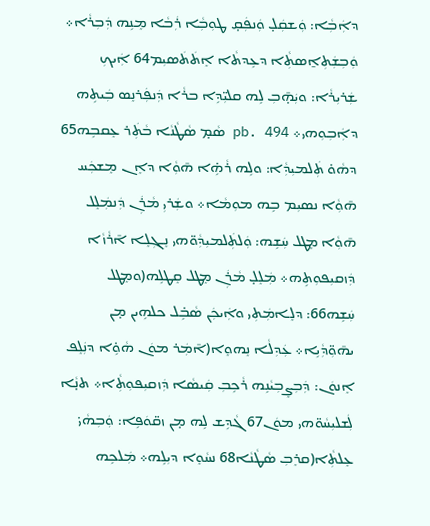ܕܐܲܒܼܵܐ: ܘܲܫܩܲܠ̣ ܘܲܢܦܲܩ̣ ܛܘܼܒܼܵܐ ܪܲܒܵܐ ܡܸܢܹܗ ܕܲܒܼܪܵܐ܀ ܘܲܒܼܫܲܬܼܐ̱ܣܬܼܵܐ ܕܥܹܕܬܵܐ ܐܸܬܿܬܿܣܝܼܡ64 ܐܲܝܟܼ ܫܲܪܝܼܪܵܐ: ܘܝܲܗ̣̄ܒܼ ܠܹܗ ܩܠܝܼ̈ܕܹܐ ܒܪܵܐ ܕܲܢܦܲܪܢܸܣ ܒܲܝܬܹܗ ܕܐܲܒܼܘܼܗܝ܀ pb. 494 ܣܵܡ̣ ܣܵܛܵܢܵܐ ܒܵܬܲܪ ܥܸܩܒܹܗ65 ܕܗܵܘ̇ ܬܲܠܡܝܼܕܼܵܐ: ܘܠܹܗ ܪܵܗܹ̇ܐ ܗ̄ܘܼܵܐ ܕܐܸܢ ܡܸܫܟܲܚ ܗ̄ܘܼܵܐ ܢܣܝܼܡ ܒܹܗ ܡܘܼܡܵܐ܀ ܘܫܲܪܝܼ ܡܵܪܲܢ ܕܲܢܡܲܠܸܠ ܗ̄ܘܼܵܐ ܡܸܛܠ ܚܲܫܹܗ: ܘܲܠܬܲܠܡܝܼܕܼܵܘ̈ܗܝ ܢܸܓܼܠܸܐ ܐ̄ܪܵܙܵܐ ܕܲܙܩܝܼܦܘܼܬܹܗ܀ ܡܲܠܸܠ̣ ܡܵܪܲܢ ܡܸܛܠ ܩܸܛܠܹܗ(ܘܡܸܛܠ ܚܲܫܹܗ66: ܕܠܸܐܡܲܬܼܝ ܘܐܲܝܟܲܢ ܣܵܒܹ̇ܠ ܟܠܗܹܝܢ ܡ̣ܢ ܝܗ̄ܘܼ̈ܕܼܵܝܹܐ܀ ܥܲܕܼܠܵܐ ܢܸܗܘܸܐ(ܐ̄ܡܲܪ ܡܘܿܢ ܗܵܘܹ̇ܐ ܕܢܲܠܸܦ ܐܸܢܘܿܢ: ܕܲܒܼܨܸܒܼܝܵܢܹܗ ܪܵܟܹܒܼ ܩܲܝܣܵܐ ܕܲܙܩܝܼܦܘܼܬܼܵܐ܀ ܬܢ̣ܵܐ ܠܲܫܠܝܼܚܵܘ̈ܗܝ ܡܘܿܢ67 ܓܵܕܹܫ ܠܹܗ ܡ̣ܢ ܙܩ̈ܘܿܦܹܐ: ܘܲܒܼܗܵܝ̇ ܥܸܠܬܼܵܐ(ܩܪܸܒܼ ܣܵܛܵܢܵܐ68 ܢܚܵܘܸܐ ܕܝܼܠܹܗ܀ ܡܲܠܟܹܗ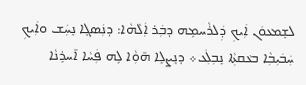ܠܫܸܡܥܘܿܢ ܐܲܝܟܼ ܕܲܠܪܵܚܡܹܗ ܕܒܲܪ ܐܲܠܵܗܵܐ: ܕܢܲܣܓܸܐ ܢܸܚܲܫ ܘܐܲܝܟܼ ܚܲܒܿܝܼܒܼܵܐ ܒܥܵܩܬܼܵܐ ܢܸܒܼܠܲܥ܀ ܕܢܸܨܠܸܐ ܗ̄ܘܼܵܐ ܠܹܗ ܦܲܚܵܐ ܐ̄ܚܪܹܢܵܐ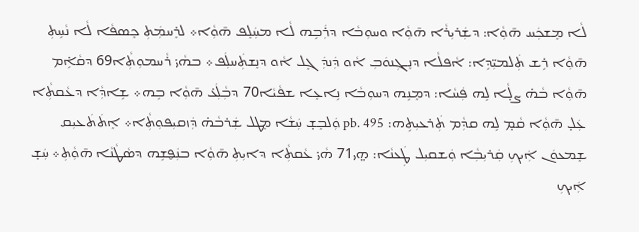ܠܵܐ ܡܸܫܟܲܚ ܗ̄ܘܼܵܐ: ܕܫܲܪܝܼܪܵܐ ܗ̄ܘܼܵܐ ܘܚܘܼܒܵܐ ܕܪܲܒܹܗ ܠܵܐ ܡܚܲܠܸܦ ܗ̄ܘܼܵܐ܀ ܠܪܸܚܡܲܬܼ ܟܸܣܦܵܐ ܠܵܐ ܢܵܚܹܬܼ ܗ̄ܘܼܵܐ ܪܹܫ ܬܲܠܡܝܼ̈ܕܹܐ: ܐܵܦܠܵܐ ܕܢܸܓܼܢܘܿܒܼ ܐܵܘ ܕܲܢܕܲܓܸܠ ܐܵܘ ܕܢܸܫܬܲܚܠܲܦ܀ ܒܗܵܝ̇ ܪܵܚܡܘܼܬܼܵܐ69 ܕܩܵܐܹ̇ܡ ܗ̄ܘܼܵܐ ܒܵܗ̇ ܨܠ̣ܵܐ ܠܹܗ ܦܲܚܵܐ: ܕܡܸܢܹܗ ܕܚܘܼܒܵܐ ܢܹܐܥܸܐ ܫܦܵܝܵܐ70 ܕܒܼܵܠܲܥ̇ ܗ̄ܘܼܵܐ ܒܹܗ܀ ܫܹܐܕܼܵܐ ܕܥܵܩܬܼܵܐ ܥܲܠ̣ ܗ̄ܘܼܵܐ ܩܵܡ̣ ܠܹܗ ܩܕܼܵܡ ܬܲܪܥܝܼܬܹܗ: pb. 495 ܘܲܠܒܸܫ̣ ܚܲܫܵܐ ܡܸܛܠ ܫܲܪܒܵܗ̇ ܕܲܙܩܝܼܦܘܼܬܼܵܐ܀ ܐܸܬܿܬܿܥܝܼܩ ܫܸܡܥܘܿܢ ܐܲܝܟܼ ܩܲܪܝܼܒܼܵܐ ܘܲܫܩܝܼܠ ܛܲܥܢܵܐ: ܗ̤ܝ71 ܗܵܝ̇ ܥܵܩܬܼܵܐ ܕܐܝܼܬܼ ܗ̄ܘܼܵܐ ܒܢܲܦ̮ܫܹܗ ܕܣܵܛܵܢܵܐ ܗ̄ܘܼܵܬܼ܀ ܚܲܫ̣ ܐܲܝܟܼ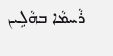ܪܵܚܡܵܐ ܒܗܵܠܹܝܢ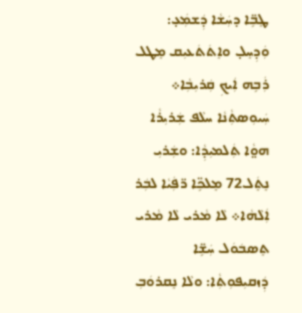ܛܸܒܹ̈ܐ ܕܚܲܫܵܐ ܕܲܫܡܲܥ̣: ܘܲܕܼܚܸܠ̣ ܘܐܸܬܿܬܿܥܝܼܩ ܡܸܛܠ ܪܲܒܹܗ ܐܲܝܟܼ ܩܲܪܝܼܒܼܵܐ܀ ܚܲܝܘܼܣܬܼܵܢܵܐ ܚܠܵܦ ܫܲܪܝܼܪܵܐ ܗܘ̤ܵܐ ܬܲܠܡܝܼܕܼܵܐ: ܘܫܲܪܝܼ ܢܸܬܸܿܠ72 ܡܸܠܟܹ̈ܐ ܪ̈ܦܲܝܵܐ ܠܒܲܪ ܐܲܠܵܗܵܐ܀ ܠܵܐ ܡܵܪܝ ܠܵܐ ܡܵܪܝ ܬܸܣܒܿܘܿܠ ܚܲܫܹ̈ܐ ܕܲܙܩܝܼܦܘܼܬܼܵܐ: ܘܠܵܐ ܢܸܩܪܘܿܒܼ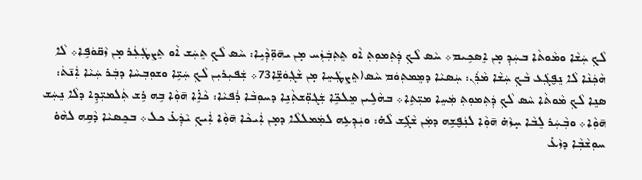ܠܵܟܼ ܚܲܫܵܐ ܘܡܵܘܬܵܐ ܒܚܲܕܼ ܡ̣ܢ ܐܸܣܟܹܝܡ܀ ܚܵܣ ܠܵܟܼ ܕܲܬܼܡܘܼܬܼ ܐܵܘ ܬܸܬܼܒܲܙܲܚ ܡ̣ܢ ܝܗ̄ܘܼ̈ܕܼܵܝܹܐ: ܚܵܣ ܠܵܟܼ ܬܸܚܲܫ ܐܵܘ ܬܸܨܛܲܥܲܪ ܡ̣ܢ ܙܵܩ̈ܘܿܦܹܐ܀ ܠܵܐ ܗܵܟܲܢܵܐ ܠܵܐ ܢܸܦ̮ܓܲܥ ܒܵܟܼ ܚܲܫܵܐ ܡܵܪܲܢ: ܚܲܣܝܵܐ ܕܡܸܡܬܼܘܿܡ ܚܵܣ(ܬܸܨܛܲܚܸܐ ܡ̣ܢ ܫܵܓܼܘܿܫܹ̈ܐ73܀ ܫܲܦܝܼܪܝܼܢ ܠܵܟܼ ܚܲܝܹ̈ܐ ܘܫܘܼܒܼܚܵܐ ܕܒܲܪ ܚܲܝܵܐ ܐܲܢ̄ܬܿ: ܣܢܸܐ ܠܵܟܼ ܡܵܘܬܵܐ ܚܵܣ ܠܵܟܼ ܕܲܬܼܡܘܼܬܼ ܡܲܚܸܐ ܡܝܼ̈ܬܹܐ܀ ܒܗܵܠܹܝܢ ܡܸܠܟܹ̈ܐ ܫܲܓܘܼ̈ܫܬܼܵܢܹܐ ܕܚܘܼܒܵܐ ܪܲܦܝܵܐ: ܟܵܐܹ̇ܐ ܗ̄ܘܼܵܐ ܒܹܗ ܪܹܫ ܬܲܠܡܝܼ̈ܕܹܐ ܕܠܵܐ ܢܸܚܲܫ ܗ̄ܘܼܵܐ܀ ܘܒܼܵܚܲܪ ܠܸܒܵܐ ܚ̣ܙܵܗ̇ ܗ̄ܘܼܵܐ ܠܢܲܦ̮ܫܹܗ ܕܡܲܢ ܫܵܓܹ̇ܫ ܠܵܗ̇: ܘܝܲܕܼܥܹܗ ܠܡܲܡܠܠܵܐ ܕܡ̣ܢ ܐܲܝܟܵܐ ܗ̄ܘܼܵܐ ܐܲܝܟܼ ܝܵܕܲܥ̇ ܟܠ܀ ܒܟܸܣܝܵܐ ܕܵܩܹܗ ܠܗܵܘ̇ ܚܘܼܫܵܒܼܵܐ ܕܙܵܥ̇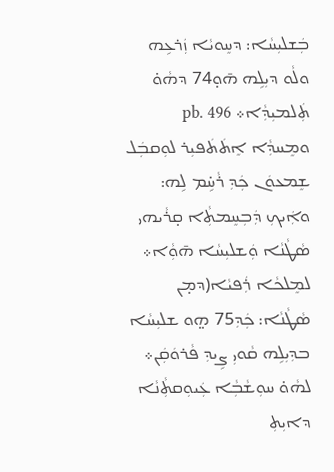ܒܲܫܠܝܼܚܵܐ: ܕܚܸܘܝܵܐ ܙܲܪܥܹܗ ܘܠܵܘ ܕܝܼܠܹܗ ܗ̄ܘ̣74 ܕܗܵܘ̇ ܬܲܠܡܝܼܕܼܵܐ܀ pb. 496 ܘܡܸܚܕܼܵܐ ܐܸܬܿܬܿܦܝܼܪ ܠܘܼܩܒܲܠ ܫܸܡܥܘܿܢ ܟܲܕܼ ܪܵܚܹ̇ܡ ܠܹܗ: ܘܐܲܝܟܼ ܕܲܒܼܚܸܡܬܼܵܐ ܩ̣ܪܵܝܗܝ ܣܵܛܵܢܵܐ ܘܲܫܠܝܼܚܵܐ ܗ̄ܘܼܵܐ܀ ܠܡܸܠܟܵܐ ܪܲܦܝܵܐ(ܕܡ̣ܢ ܣܵܛܵܢܵܐ: ܟܲܕܼ75 ܗ̤ܘ ܫܠܝܼܚܵܐ ܒܕܼܝܼܠܹܗ ܩܵܘܝܼ ܨܹܝܕܼ ܦܵܪܘܿܩܲܢ܀ ܠܗܵܘ̇ ܚܘܼܫܵܒܼܵܐ ܥܲܝܘܼܩܬܼܵܢܵܐ ܕܐܝܼܬܼ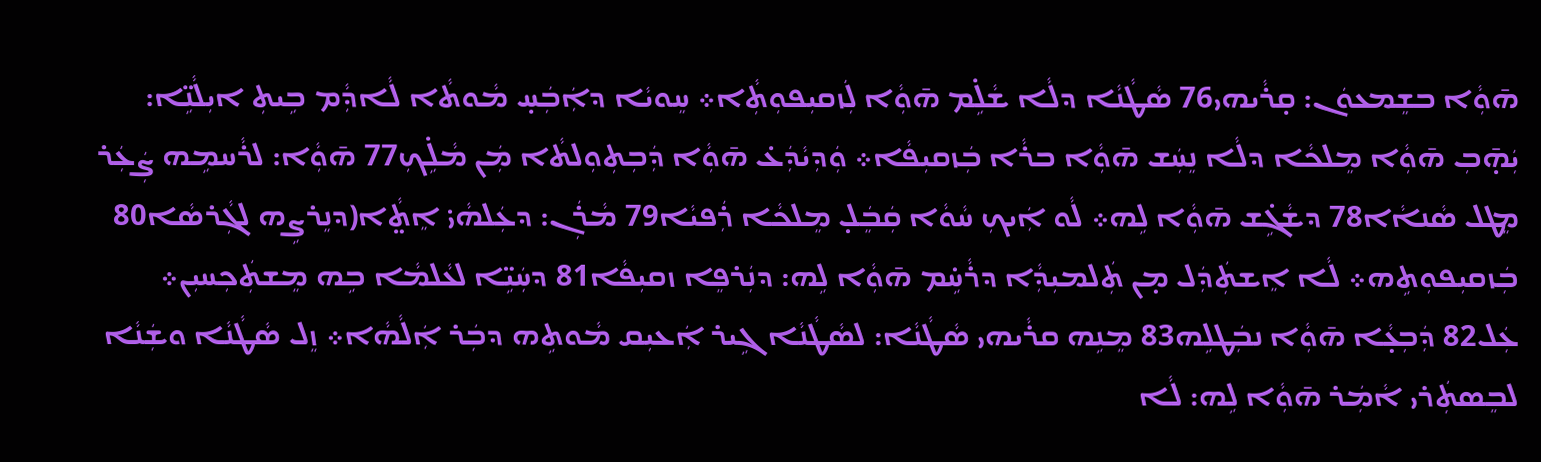ܗ̄ܘܼܵܐ ܒܫܸܡܥܘܿܢ: ܩ̣ܪܵܝܗܝ76 ܣܵܛܵܢܵܐ ܕܠܵܐ ܫܵܠܹ̇ܡ ܗ̄ܘܼܵܐ ܠܲܙܩܝܼܦܘܼܬܼܵܐ܀ ܚܸܘܝܵܐ ܕܐܲܒܲܚ̣ ܡܵܘܬܵܐ ܠܵܐܕܼܵܡ ܒܹܝܬܼ ܐܝܼܠܵܢܹ̈ܐ: ܝܲܗ̣̄ܒܼ ܗ̄ܘܼܵܐ ܡܸܠܟܵܐ ܕܠܵܐ ܢܸܚܲܫ ܗ̄ܘܼܵܐ ܒܪܵܐ ܒܲܙܩܝܼܦܵܐ܀ ܘܲܕܼܝܵܕܲܥ̇ ܗ̄ܘܼܵܐ ܕܲܒܼܬܼܘܼܠܬܵܐ ܡܲܢ ܡܵܠܹ̇ܟܼ77 ܗ̄ܘܼܵܐ: ܠܪܵܚܡܹܗ ܨܲܥܲܪ ܡܸܛܠ ܣܵܢܐܵܐ78 ܕܫܵܓܹ̇ܫ ܗ̄ܘܼܵܐ ܠܹܗ܀ ܠܵܘ ܐܲܝܟܼ ܚܵܘܵܐ ܩܲܒܸܿܠ̣ ܡܸܠܟܵܐ ܪܲܦܝܵܐ79 ܡܵܪܲܢ: ܕܥܲܠܗܵܝ̇ ܐܸܬ̤ܵܐ(ܕܢܸܪܨܹܗ ܠܓܼܵܪܣܵܐ80 ܒܲܙܩܝܼܦܘܼܬܹܗ܀ ܠܵܐ ܐܸܫܬܲܕܲܠ ܡ̣ܢ ܬܲܠܡܝܼܕܼܵܐ ܕܪܵܚܹ̇ܡ ܗ̄ܘܼܵܐ ܠܹܗ: ܕܢܲܪܦܸܐ ܙܩܝܼܦܵܐ81 ܕܚܲܝܹ̈ܐ ܠܥܵܠܡܵܐ ܒܹܗ ܡܸܫܬܲܟܼܚܝܼܢ܀ ܥܲܠ82 ܕܲܒܼܥ̣ܵܐ ܗ̄ܘܼܵܐ ܢܒܲܛܠܹܗ83 ܡܸܢܹܗ ܩܪܵܝܗܝ ܣܵܛܵܢܵܐ: ܠܣܵܛܵܢܵܐ ܓܹܝܪ ܐܲܥܝܼܩ ܡܵܘܬܹܗ ܕܒܲܪ ܐܲܠܵܗܵܐ܀ ܙܸܠ ܣܵܛܵܢܵܐ ܘܫܲܢܵܐ ܠܒܸܣܬܲܪܝ ܐܵܡܲܪ ܗ̄ܘܼܵܐ ܠܹܗ: ܠܵܐ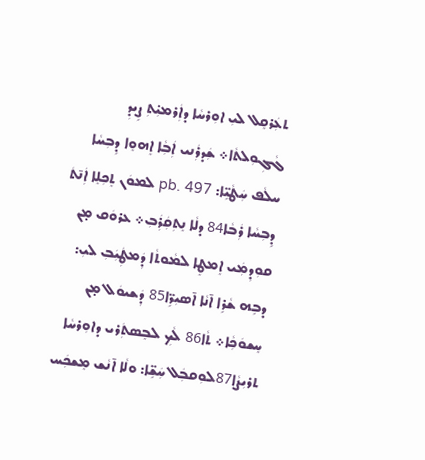ܬܥܲܪܩܸܠ ܠܝܼ ܐܘܼܪܚܵܐ ܕܐܲܪܡܝܼ̇ܬܼ ܨܹܝܕܼ ܓܵܓܼܘܼܠܬܵܐ܀ ܫܲܕܪܲܢܝ ܐܲܒܼܵܐ ܐܸܗܘܸܐ ܕܹܒܼܚܵܐ ܚܠܵܦ ܚܲܛܵܝܹ̈ܐ: pb. 497 ܠܡܘܿܢ ܬܸܟܼܠܸܐ ܐܲܢ̄ܬܿ ܕܹܒܼܚܵܐ ܪܲܒܵܐ84 ܕܠܵܐ ܢܸܬܼܩܲܪܲܒܼ܀ ܥܪܘܿܩ ܡ̣ܢ ܩܘܼܕܼܡܲܝ ܐܸܡܛܸܐ ܠܡܵܘܬܵܐ ܕܲܡܛܲܝܼܿܒܼ ܠܝܼ: ܕܒܹܗ ܫܵܪܹܐ ܐ̄ܢܵܐ ܐ̄ܣܝܼܪܹ̈ܐ85 ܕܲܫܝܘܿܠ ܡ̣ܢ ܚܸܫܘܿܟܼܵܐ܀ ܬܵܐ86 ܠܵܟܼ ܠܒܸܣܬܲܪܝ ܕܐܘܼܪܚܵܐ ܬܪܝܼܨܵܐ87ܠܘܼܩܒܲܠ ܚܲܫܹ̈ܐ: ܘܠܵܐ ܐ̄ܢܵܫ ܡܸܫܟܲܚ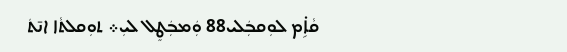ܩܵܐܹ̇ܡ ܠܘܼܩܒܲܠܝ88 ܘܲܡܒܲܛܸܠ ܠܝܼ܀ ܬܘܼܩܠܬܵܐ ܐܢ̄ܬܿ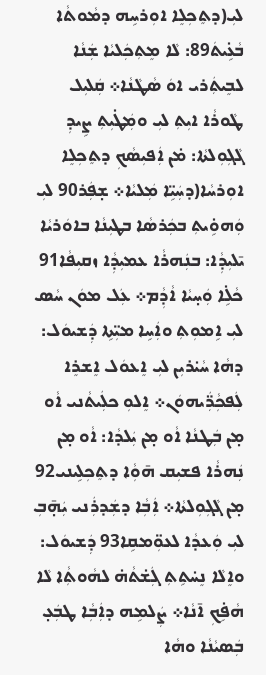ܠܝܼ(ܕܬܸܟܼܠܸܐ ܐܘܼܪܚܹܗ ܕܡܵܘܬܵܐ ܒܵܥܹ̇ܝܬܿ89: ܠܵܐ ܡܸܬܼܟܲܠܝܵܐ ܫܲܢܵܐ ܠܒܸܝܬܲܪܝ ܐܘܿ ܣܵܛܵܢܵܐ܀ ܩܲܠܝܼܠ ܛܵܘܪܵܐ ܐܝܼܬܼ ܠܝܼ ܘܡܲܛ̇ܝܼܬܼ ܨܹܝܕܼ ܓܵܓܼܘܼܠܬܵܐ: ܡ̇ܢ ܐܲܦܝܼܣܵܟܼ ܕܬܸܟܼܠܸܐ ܐܘܼܪܚܵܐ(ܕܚܲܝܹ̈ܐ ܡܲܠܝܵܐ܀ ܫ̣ܦܲܪ90 ܠܝܼ ܘܲܗܘܹ̇ܝܬܼ ܒܟܲܪܣܵܐ ܒܛܝܼܢܵܐ ܒܐܘܿܪܝܵܐ ܝ̄ܠܝܼܕܼܵܐ: ܒܢܲܗܪܵܐ ܥܡܝܼܕܼܵܐ ܙܩܝܼܦܵܐ91 ܟܵܠܹ̇ܐ ܘܲܚ̣ܝܵܐ ܐܵܕܼܵܡ܀ ܥܲܠ ܡܘܿܢ ܚܵܣ ܠܝܼ ܐܹܡܘܼܬܼ ܘܐܲܚܹܐ ܡܝܼ̈ܬܹܐ ܕܲܫܝܘܿܠ: ܕܗܵܐ ܚܵܝ̇ܪܝܼܢ ܠܝܼ ܐܸܥܘܿܠ ܐܸܫܪܸܐ ܠܲܦܟܼܵܪ̈ܲܝܗܘܿܢ܀ ܐܸܠܘܼ ܟܠܲܝܬܵܢܝ ܐܵܘ ܡ̣ܢ ܒܲܛܢܵܐ ܐܵܘ ܡ̣ܢ ܝܲܠܕܵܐ: ܐܵܘ ܡ̣ܢ ܢܲܗܪܵܐ ܦܫܝܼܩ ܗ̄ܘܼܵܐ ܕܬܸܟܼܠܹܝܢܝ92 ܡ̣ܢ ܓܵܓܼܘܼܠܬܵܐ܀ ܐܲܒܼܵܐ ܕܫܲܕܪܲܢܝ ܝܲܗ̣̄ܒܼ ܠܝܼ ܘܲܥܕܵܐ ܠܥܘܼ̈ܡܩܹܐ93 ܕܲܫܝܘܿܠ: ܘܐܸܠܵܐ ܢܸܚ̇ܬܹܬܼ ܓܲܫ̇ܬܵܗ̇ ܠܗܵܘܬܼܵܐ ܠܵܐ ܗܵܦܹ̇ܟܼ ܐ̄ܢܵܐ܀ ܨܲܠܡܹܗ ܕܐܲܒܼܵܐ ܛܒܲܥ̣ ܒܲܣܝܵܢܵܐ ܘܗܵܐ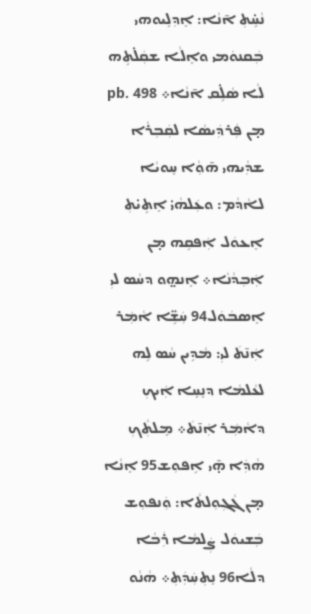ܢܵܚܹ̇ܬܼ ܐ̄ܢܵܐ: ܐܸܕܼܠܹܝܘܗܝ ܒܲܩܢܘܿܡܝ ܘܐܸܠܵܐ ܫܩܲܠ̇ܬܹܗ ܠܵܐ ܣܵܠܹ̇ܩ ܐ̄ܢܵܐ܀ pb. 498 ܡ̣ܢ ܦܲܪܕܲܝܣܵܐ ܠܩܲܒܼܪܵܐ ܫܕܼܵܝܗܝ ܗ̄ܘܼܵܐ ܚܸܘܝܵܐ ܠܐܵܕܵܡ: ܘܥܲܠܗܵܝ̇ ܐܸܬܹܝ̇ܬܼ ܐܸܥܘܿܠ ܐܲܦܩܹܗ ܡ̣ܢ ܐܲܒܼܕܵܢܵܐ܀ ܐܸܢܗ̤ܘ ܕܚܵܣ ܠܝܼ ܐܸܣܒܿܘܿܠ94 ܚܲܫܹ̈ܐ ܐܵܡܲܪ ܐܲܢ̄ܬܿ ܠܝܼ: ܡܵܕܹܝܢ ܚܵܣ ܠܹܗ ܠܥܵܠܡܵܐ ܕܢܸܚܸܐ ܐܲܝܟܼ ܕܐܵܡܲܪ ܐܲܢ̄ܬܿ܀ ܡܸܠܬܼܵܟܼ ܗܵܕܲܐ ܗ̣̄ܝ ܐܹܦܘܼܫ95 ܐܸܢܵܐ ܡ̣ܢ ܓܵܓܼܘܼܠܬܵܐ: ܘܲܢܦܘܼܫ ܒܲܫܝܘܿܠ ܨܲܠܡܵܐ ܪܲܒܵܐ ܕܠܵܐ96 ܢܸܬܼܚܲܕܲܬܼ܀ ܗܵܢܵܘ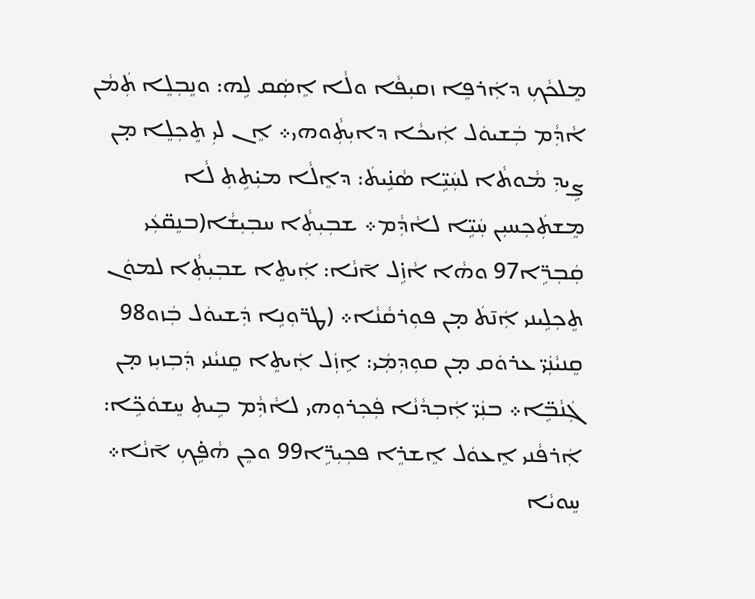ܡܸܠܟܵܟܼ ܕܐܲܪܦܸܐ ܙܩܝܼܦܵܐ ܘܠܵܐ ܐܸܣܲܩ ܠܹܗ: ܘܢܸܒܼܠܸܐ ܬܲܡܵܢ ܐܵܕܼܵܡ ܒܲܫܝܘܿܠ ܐܲܝܟܵܐ ܕܐܝܼܬܼܵܘܗܝ܀ ܐܸܢ ܠܝܼ ܬܸܟܼܠܸܐ ܡ̣ܢ ܨܹܝܕܼ ܡܵܘܬܵܐ ܠܚܲܝܹ̈ܐ ܣܵܢܹ̇ܝܬܿ: ܕܐܸܠܵܐ ܡܝܼ̇ܬܹܬܼ ܠܵܐ ܡܸܫܬܲܟܼܚܝܼܢ ܚܲܝܹ̈ܐ ܠܐܵܕܼܵܡ܀ ܫܒܼܝܼܬܼܵܐ ܚܒܼܝܼܫܵܐ(ܒܢܸܩ̈ܥܲܝ ܩܲܒܼܪܹ̈ܐ97 ܘܗܵܐ ܐܵܙܹ̇ܠ ܐ̄ܢܵܐ: ܐܲܝܬܸܐ ܫܒܼܝܼܬܼܵܐ ܠܡܘܿܢ ܬܸܟܼܠܹܝܢܝ ܐܲܢ̄ܬܿ ܡ̣ܢ ܦܘܼܪܩܵܢܵܐ܀ (ܛܪ̈ܘܼܢܹܐ ܕܲܫܝܘܿܠ ܒܲܙܘ98 ܩܸܢܝܵܢܲܝ̈ ܥܪܘܿܩ ܡ̣ܢ ܩܘܼܕܼܡܲܝ: ܐܹܙܲܠ ܐܲܝܬܸܐ ܩܸܢܝܵܢܝ ܕܲܒܼܙܝܼܙ ܡ̣ܢ ܓܲܢܵܒܹ̈ܐ܀ ܒܢܲܝ̈ ܐܲܒܼܕܵܢܵܐ ܦܲܟܼܪܘܼܗܝ ܠܐܵܕܼܵܡ ܒܹܝܬܼ ܚܸܫܘܿܟܹ̈ܐ: ܐܲܪܦܵܢܝ ܐܸܥܘܿܠ ܐܸܫܪܸܐ ܦܟܼܝܼܪܹ̈ܐ99 ܘܟܸܢ ܗܵܦܹ̇ܟܼ ܐ̄ܢܵܐ܀ ܚܸܘܝܵܐ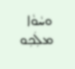ܘܚܵܘܵܐ ܡܠܲܟܼܘ